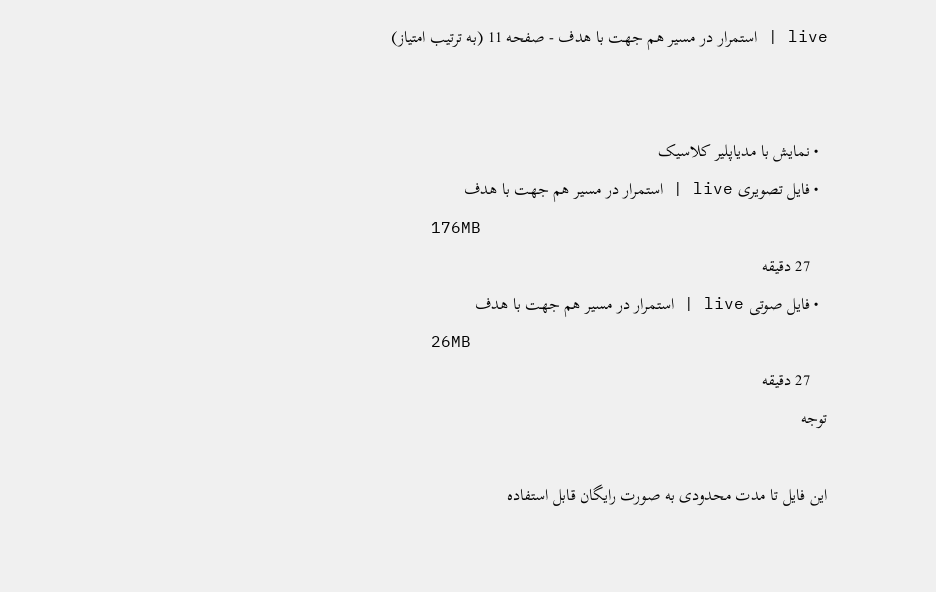live | استمرار در مسیر هم جهت با هدف - صفحه 11 (به ترتیب امتیاز)


  • نمایش با مدیاپلیر کلاسیک
  • فایل تصویری live | استمرار در مسیر هم جهت با هدف
    176MB
    27 دقیقه
  • فایل صوتی live | استمرار در مسیر هم جهت با هدف
    26MB
    27 دقیقه
توجه

این فایل تا مدت محدودی به صورت رایگان قابل استفاده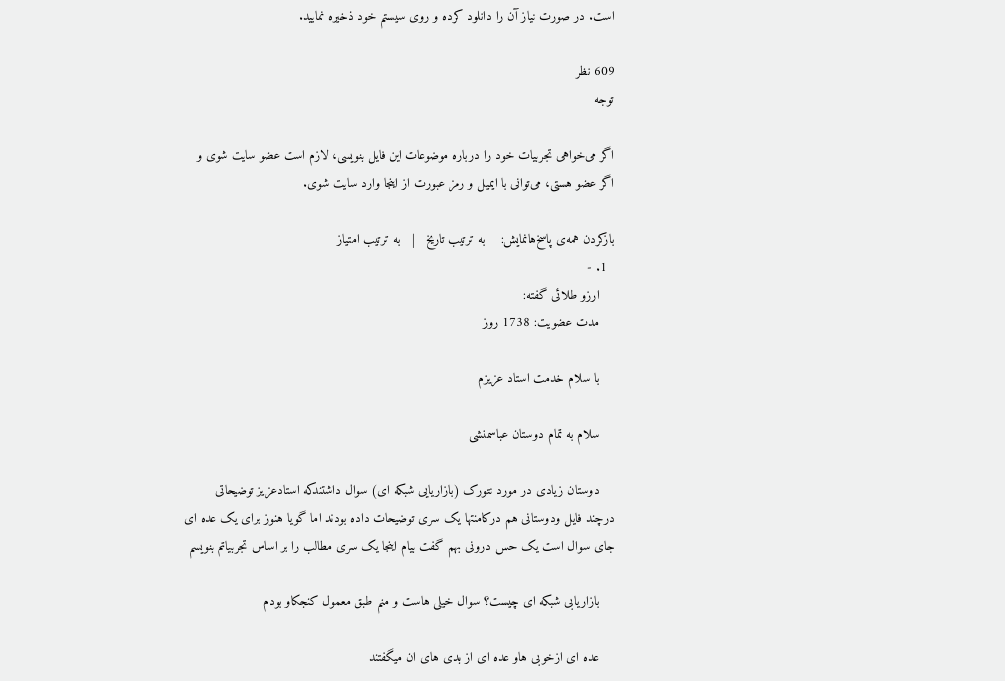است. در صورت نیاز آن را دانلود کرده و روی سیستم خود ذخیره نمایید.

609 نظر
توجه

اگر می‌‌خواهی تجربیات خود را درباره موضوعات این فایل بنویسی، لازم است عضو سایت شوی و اگر عضو هستی، می‌توانی با ایمیل و رمز عبورت از اینجا وارد سایت شوی.

بازکردن همه‌ی پاسخ‌هانمایش:    به ترتیب تاریخ   |   به ترتیب امتیاز
  1. -
    ارزو طلائی گفته:
    مدت عضویت: 1738 روز

    با سلام خدمت استاد عزیزم

    سلام به تمام دوستان عباسمنشی

    دوستان زیادی در مورد نتورک (بازاریایی شبکه ای) سوال داشتندکه استادعزیز توضیحاتی درچند فایل ودوستانی هم درکامنتها یک سری توضیحات داده بودند اما گویا هنوز برای یک عده ای جای سوال است یک حس درونی بهم گفت بیام اینجا یک سری مطالب را بر اساس تجربیاتم بنویسم

    بازاریابی شبکه ای چیست؟ سوال خیلی هاست و منم طبق معمول کنجکاو بودم

    عده ای ازخوبی هاو عده ای از بدی های ان میگفتند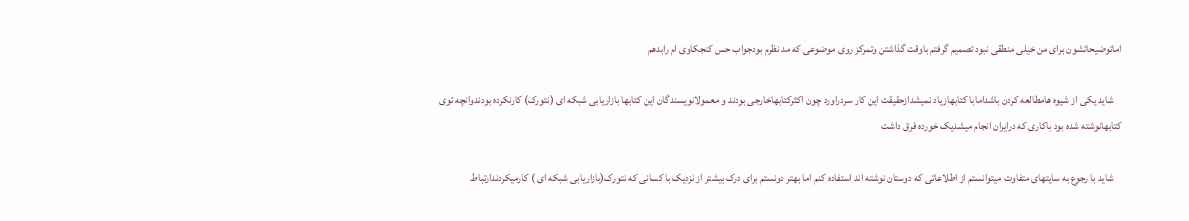اماتوضیحاتشون برای من خیلی منطقی نبود تصمیم گرفتم باوقت گذاشتن وتمرکز روی موضوعی که مد نظرم بودجواب حس کنجکاوی ام رابدهم

    شاید یکی از شیوه هامطالعه کردن باشدامابا کتابهازیاد نمیشدازحقیقت این کار سردراورد چون اکثرکتابهاخارجی بودند و معمولانویسندگان این کتابها بازاریابی شبکه ای (نتورک) کارنکرده بودندوانچه توی کتابهانوشته شده بود باکاری که درایران انجام میشدیک خورده فرق داشت

    شاید با رجوع به سایتهای متفاوت میتوانستم از اطلاعاتی که دوستان نوشته اند استفاده کنم اما بهتر دونستم برای درک بیشتر از نزدیک با کسانی که نتورک(بازاریابی شبکه ای ) کارمیکردندارتباط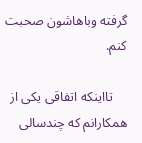گرفته وباهاشون صحبت کنم.

    تااینکه اتفاقی یکی از همکارانم که چندسالی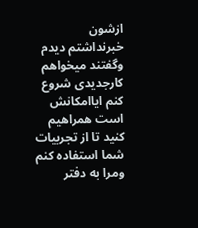ازشون خبرنداشتم دیدم وگفتند میخواهم کارجدیدی شروع کنم ایاامکانش است همراهیم کنید تا از تجربیات شما استفاده کنم ومرا به دفتر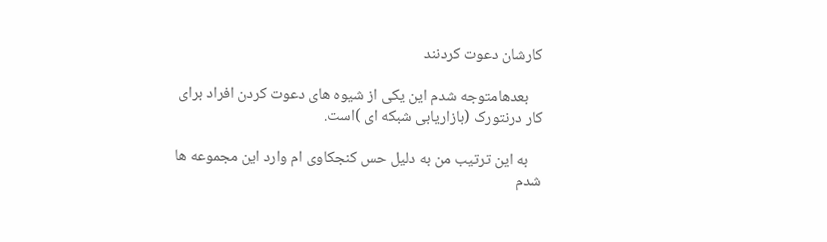کارشان دعوت کردنند

    بعدهامتوجه شدم این یکی از شیوه های دعوت کردن افراد برای کار درنتورک (بازاریابی شبکه ای )است.

    به این ترتیب من به دلیل حس کنجکاوی ام وارد این مجموعه ها شدم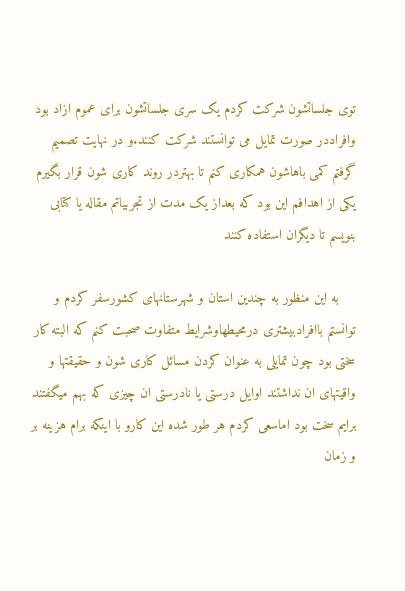توی جلساتشون شرکت کردم یک سری جلساتشون برای عموم ازاد بود وافراددر صورت تمایل می توانستند شرکت کنند.و در نهایت تصمیم گرفتم کمی باهاشون همکاری کنم تا بهتردر روند کاری شون قرار بگیرم یکی از اهدافم این بود که بعداز یک مدت از تجربیاتم مقاله یا کتابی بنویسم تا دیگران استفاده کنند

    به این منظور به چندین استان و شهرستانهای کشورسفر کردم و توانستم باافرادبیشتری درمحیطهاوشرایط متفاوت صحبت کنم که البته کار سختی بود چون تمایلی به عنوان کردن مسائل کاری شون و حقیقتها و واقیتهای ان نداشتند اوایل درستی یا نادرستی ان چیزی که بهم میگفتند برایم سخت بود اماسعی کردم هر طور شده این کارو با اینکه برام هزینه بر و زمان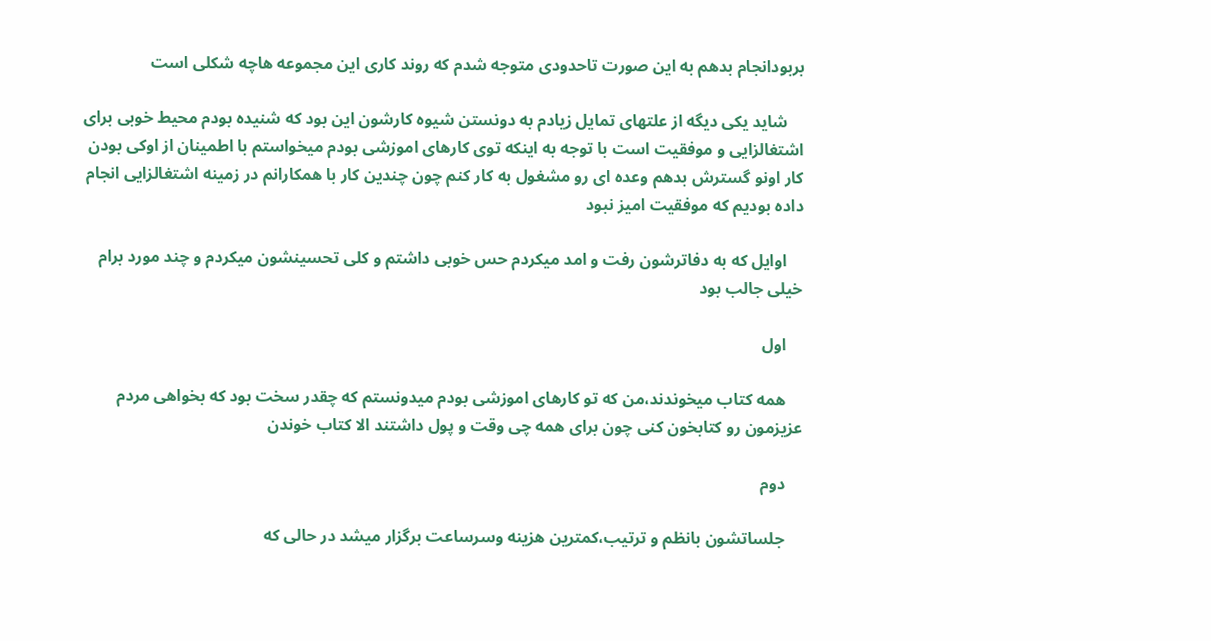بربودانجام بدهم به این صورت تاحدودی متوجه شدم که روند کاری این مجموعه هاچه شکلی است

    شاید یکی دیگه از علتهای تمایل زیادم به دونستن شیوه کارشون این بود که شنیده بودم محیط خوبی برای اشتغالزایی و موفقیت است با توجه به اینکه توی کارهای اموزشی بودم میخواستم با اطمینان از اوکی بودن کار اونو گسترش بدهم وعده ای رو مشغول به کار کنم چون چندین کار با همکارانم در زمینه اشتغالزایی انجام داده بودیم که موفقیت امیز نبود

    اوایل که به دفاترشون رفت و امد میکردم حس خوبی داشتم و کلی تحسینشون میکردم و چند مورد برام خیلی جالب بود

    اول

    همه کتاب میخوندند،من که تو کارهای اموزشی بودم میدونستم که چقدر سخت بود که بخواهی مردم عزیزمون رو کتابخون کنی چون برای همه چی وقت و پول داشتند الا کتاب خوندن

    دوم

    جلساتشون بانظم و ترتیب،کمترین هزینه وسرساعت برگزار میشد در حالی که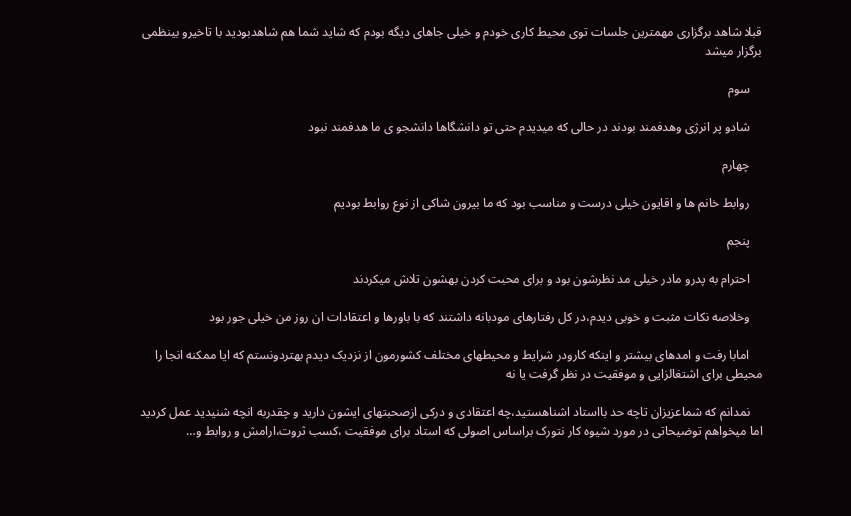قبلا شاهد برگزاری مهمترین جلسات توی محیط کاری خودم و خیلی جاهای دیگه بودم که شاید شما هم شاهدبودید با تاخیرو بینظمی برگزار میشد

    سوم

    شادو پر انرژی وهدفمند بودند در حالی که میدیدم حتی تو دانشگاها دانشجو ی ما هدفمند نبود

    چهارم

    روابط خانم ها و اقایون خیلی درست و مناسب بود که ما بیرون شاکی از نوع روابط بودیم

    پنجم

    احترام به پدرو مادر خیلی مد نظرشون بود و برای محبت کردن بهشون تلاش میکردند

    وخلاصه نکات مثبت و خوبی دیدم،در کل رفتارهای مودبانه داشتند که با باورها و اعتقادات ان روز من خیلی جور بود

    امابا رفت و امدهای بیشتر و اینکه کارودر شرایط و محیطهای مختلف کشورمون از نزدیک دیدم بهتردونستم که ایا ممکنه انجا را محیطی برای اشتغالزایی و موفقیت در نظر گرفت یا نه

    نمدانم که شماعزیزان تاچه حد بااستاد اشناهستید،چه اعتقادی و درکی ازصحبتهای ایشون دارید و چقدربه انچه شنیدید عمل کردید اما میخواهم توضیحاتی در مورد شیوه کار نتورک براساس اصولی که استاد برای موفقیت ،کسب ثروت،ارامش و روابط و…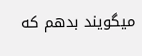میگویند بدهم که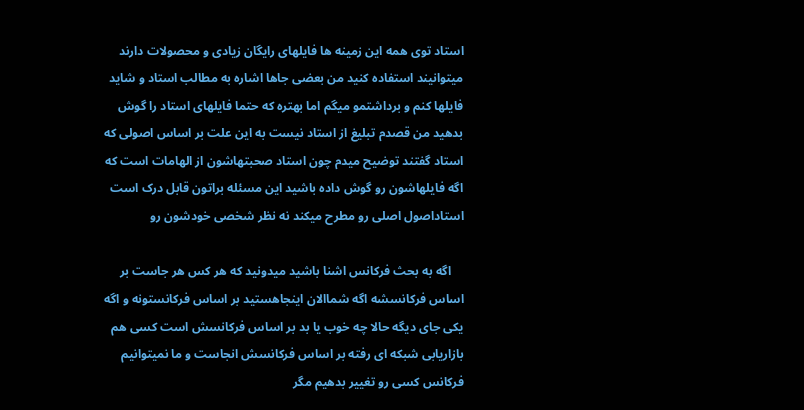استاد توی همه این زمینه ها فایلهای رایگان زیادی و محصولات دارند میتوانیند استفاده کنید من بعضی جاها اشاره به مطالب استاد و شاید فایلها کنم و برداشتمو میگم اما بهتره که حتما فایلهای استاد را گوش بدهید من قصدم تبلیغ از استاد نیست به این علت بر اساس اصولی که استاد گفتند توضیح میدم چون استاد صحبتهاشون از الهامات است که اگه فایلهاشون رو گوش داده باشید این مسئله براتون قابل درک است استاداصول اصلی رو مطرح میکند نه نظر شخصی خودشون رو

    اگه به بحث فرکانس اشنا باشید میدونید که هر کس هر جاست بر اساس فرکانسشه اگه شماالان اینجاهستید بر اساس فرکانستونه و اگه یکی جای دیگه حالا چه خوب یا بد بر اساس فرکانسش است کسی هم بازاریابی شبکه ای رفته بر اساس فرکانسش انجاست و ما نمیتوانیم فرکانس کسی رو تغییر بدهیم مگر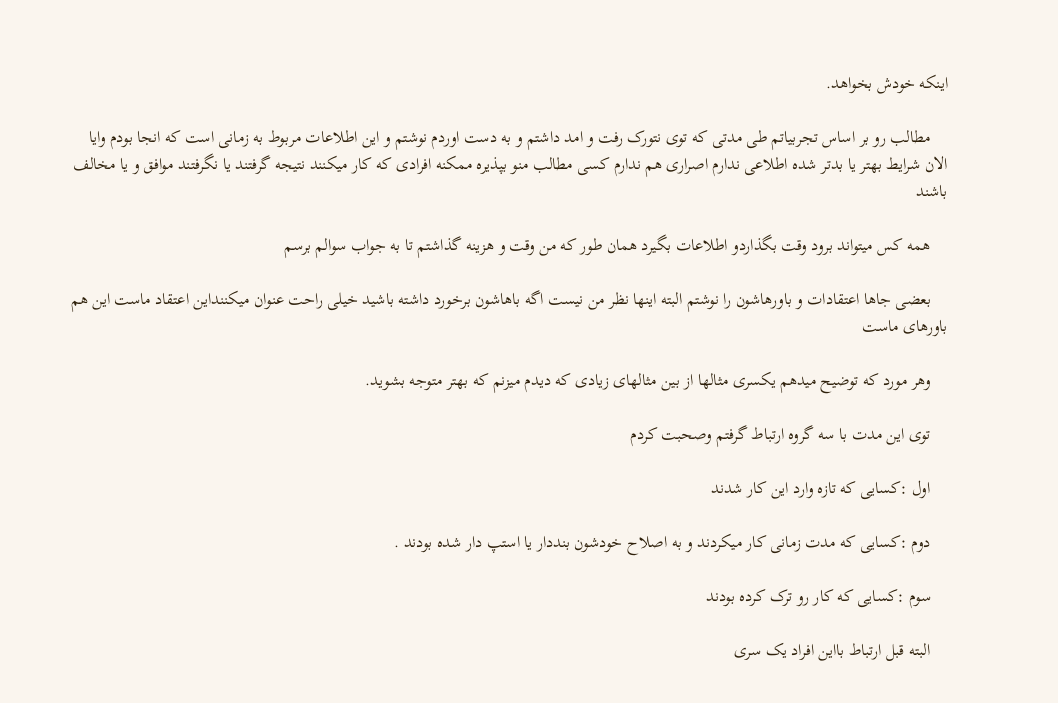اینکه خودش بخواهد.

    مطالب رو بر اساس تجربیاتم طی مدتی که توی نتورک رفت و امد داشتم و به دست اوردم نوشتم و این اطلاعات مربوط به زمانی است که انجا بودم وایا الان شرایط بهتر یا بدتر شده اطلاعی ندارم اصراری هم ندارم کسی مطالب منو بپذیره ممکنه افرادی که کار میکنند نتیجه گرفتند یا نگرفتند موافق و یا مخالف باشند

    همه کس میتواند برود وقت بگذاردو اطلاعات بگیرد همان طور که من وقت و هزینه گذاشتم تا به جواب سوالم برسم

    بعضی جاها اعتقادات و باورهاشون را نوشتم البته اینها نظر من نیست اگه باهاشون برخورد داشته باشید خیلی راحت عنوان میکننداین اعتقاد ماست این هم باورهای ماست

    وهر مورد که توضیح میدهم یکسری مثالها از بین مثالهای زیادی که دیدم میزنم که بهتر متوجه بشوید.

    توی این مدت با سه گروه ارتباط گرفتم وصحبت کردم

    اول :کسایی که تازه وارد این کار شدند

    دوم :کسایی که مدت زمانی کار میکردند و به اصلاح خودشون بنددار یا استپ دار شده بودند .

    سوم :کسایی که کار رو ترک کرده بودند

    البته قبل ارتباط بااین افراد یک سری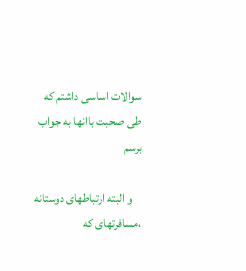سوالات اساسی داشتم که طی صحبت باانها به جواب برسم

    و البته ارتباطهای دوستانه ،مسافرتهای که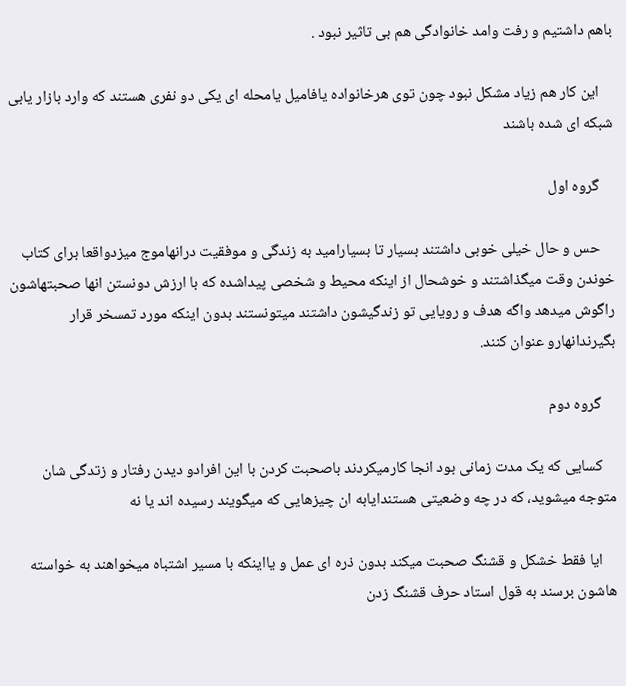باهم داشتیم و رفت وامد خانوادگی هم بی تاثیر نبود .

    این کار هم زیاد مشکل نبود چون توی هرخانواده یافامیل یامحله ای یکی دو نفری هستند که وارد بازار یابی شبکه ای شده باشند

    گروه اول

    حس و حال خیلی خوبی داشتند بسیار تا بسیارامید به زندگی و موفقیت درانهاموج میزدواقعا برای کتاب خوندن وقت میگذاشتند و خوشحال از اینکه محیط و شخصی پیداشده که با ارزش دونستن انها صحبتهاشون راگوش میدهد واگه هدف و رویایی تو زندگیشون داشتند میتونستند بدون اینکه مورد تمسخر قرار بگیرندانهارو عنوان کنند.

    گروه دوم

    کسایی که یک مدت زمانی بود انجا کارمیکردند باصحبت کردن با این افرادو دیدن رفتار و زتدگی شان متوجه میشوید، که در چه وضعیتی هستندایابه ان چیزهایی که میگویند رسیده اند یا نه

    ایا فقط خشکل و قشنگ صحبت میکند بدون ذره ای عمل و یااینکه با مسیر اشتباه میخواهند به خواسته هاشون برسند به قول استاد حرف قشنگ زدن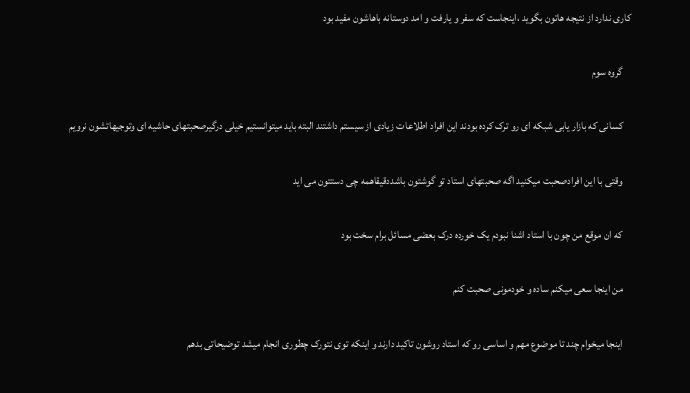کاری ندارد از نتیجه هاتون بگوید ،اینجاست که سفر و یارفت و امد دوستانه باهاشون مفید بود

    گروه سوم

    کسانی که بازار یابی شبکه ای رو ترک کرده بودند این افراد اطلاعات زیادی از سیستم داشتند البته باید میتوانستیم خیلی درگیرصحبتهای حاشیه ای وتوجیهاتشون نرویم

    وقتی با این افرادصحبت میکنید اگه صحبتهای استاد تو گوشتون باشددقیقاهمه چی دستتون می اید

    که ان موقع من چون با استاد اشنا نبودم یک خورده درک بعضی مسائل برام سخت بود

    من اینجا سعی میکنم ساده و خودمونی صحبت کنم

    اینجا میخوام چند تا موضوع مهم و اساسی رو که استاد روشون تاکید دارند و اینکه توی نتورک چطوری انجام میشد توضیحاتی بدهم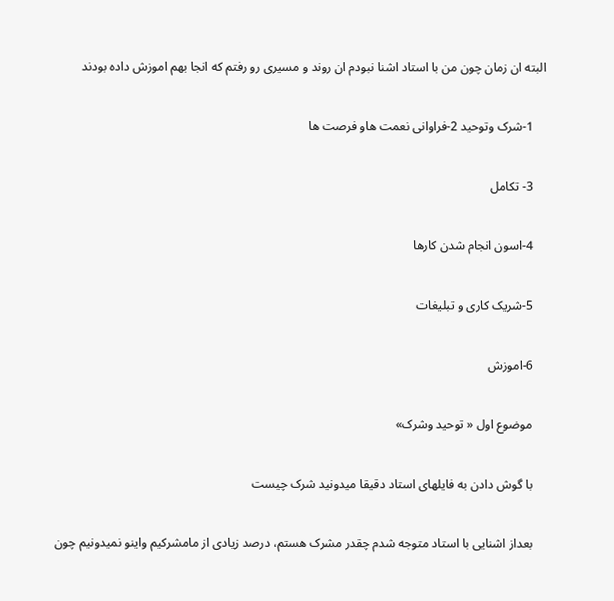البته ان زمان چون من با استاد اشنا نبودم ان روند و مسیری رو رفتم که انجا بهم اموزش داده بودند

    1-شرک وتوحید 2-فراوانی نعمت هاو فرصت ها

    3- تکامل

    4-اسون انجام شدن کارها

    5-شریک کاری و تبلیغات

    6-اموزش

    موضوع اول « توحید وشرک»

    با گوش دادن به فایلهای استاد دقیقا میدونید شرک چیست

    بعداز اشنایی با استاد متوجه شدم چقدر مشرک هستم، درصد زیادی از مامشرکیم واینو نمیدونیم چون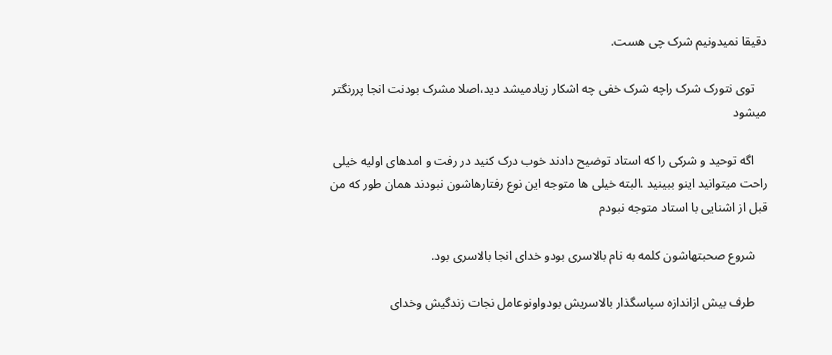دقیقا نمیدونیم شرک چی هست.

    توی نتورک شرک راچه شرک خفی چه اشکار زیادمیشد دید،اصلا مشرک بودنت انجا پررنگتر میشود

    اگه توحید و شرکی را که استاد توضیح دادند خوب درک کنید در رفت و امدهای اولیه خیلی راحت میتوانید اینو ببینید .البته خیلی ها متوجه این نوع رفتارهاشون نبودند همان طور که من قبل از اشنایی با استاد متوجه نبودم

    شروع صحبتهاشون کلمه به نام بالاسری بودو خدای انجا بالاسری بود.

    طرف بیش ازاندازه سپاسگذار بالاسریش بودواونوعامل نجات زندگیش وخدای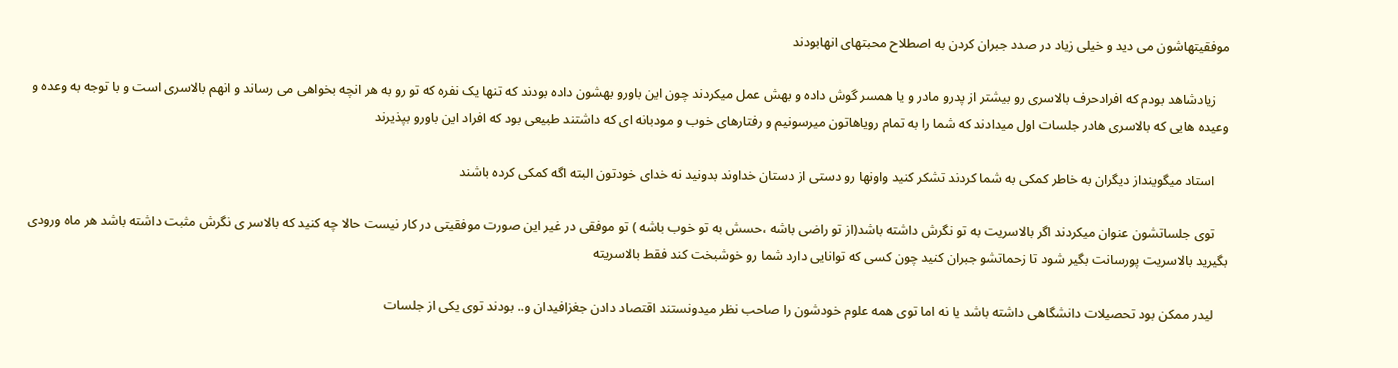موفقیتهاشون می دید و خیلی زیاد در صدد جبران کردن به اصطلاح محبتهای انهابودند

    زیادشاهد بودم که افرادحرف بالاسری رو بیشتر از پدرو مادر و یا همسر گوش داده و بهش عمل میکردند چون این باورو بهشون داده بودند که تنها یک نفره که تو رو به هر انچه بخواهی می رساند و انهم بالاسری است و با توجه به وعده و وعیده هایی که بالاسری هادر جلسات اول میدادند که شما را به تمام رویاهاتون میرسونیم و رفتارهای خوب و مودبانه ای که داشتند طبیعی بود که افراد این باورو بپذیرند

    استاد میگوینداز دیگران به خاطر کمکی به شما کردند تشکر کنید واونها رو دستی از دستان خداوند بدونید نه خدای خودتون البته اگه کمکی کرده باشند

    توی جلساتشون عنوان میکردند اگر بالاسریت به تو نگرش داشته باشد(از تو راضی باشه ،حسش به تو خوب باشه ) تو موفقی در غیر این صورت موفقیتی در کار نیست حالا چه کنید که بالاسر ی نگرش مثبت داشته باشد هر ماه ورودی بگیرید بالاسریت پورسانت بگیر شود تا زحماتشو جبران کنید چون کسی که توانایی دارد شما رو خوشبخت کند فقط بالاسریته

    لیدر ممکن بود تحصیلات دانشگاهی داشته باشد یا نه اما توی همه علوم خودشون را صاحب نظر میدونستند اقتصاد دادن جغزافیدان و.. بودند توی یکی از جلسات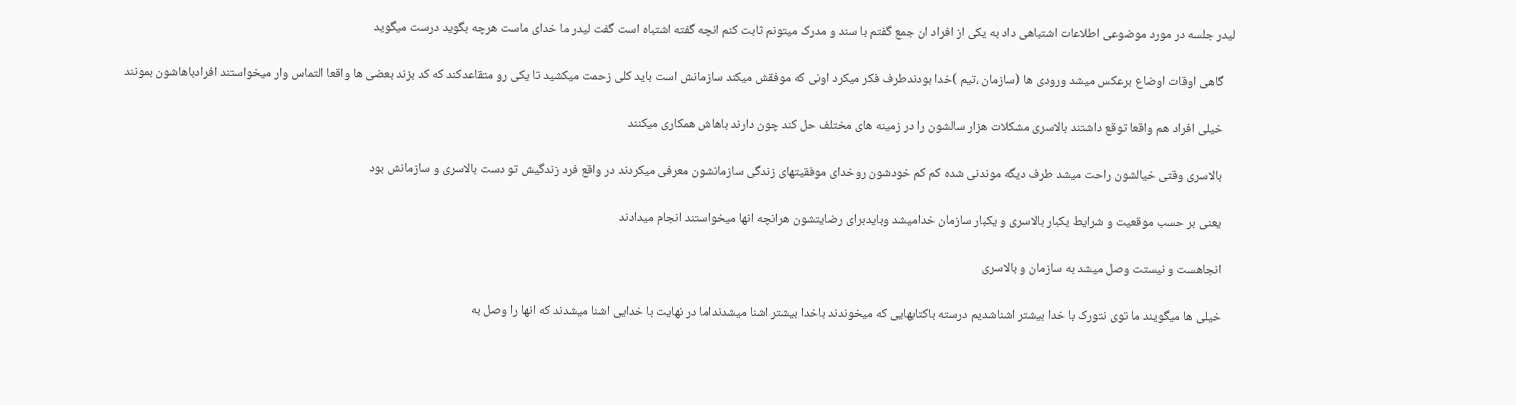لیدر جلسه در مورد موضوعی اطلاعات اشتباهی داد به یکی از افراد ان جمع گفتم با سند و مدرک میتونم ثابت کنم انچه گفته اشتباه است گفت لیدر ما خدای ماست هرچه بگوید درست میگوید

    گاهی اوقات اوضاع برعکس میشد ورودی ها (سازمان ،تیم )خدا بودندطرف فکر میکرد اونی که موفقش میکند سازمانش است باید کلی زحمت میکشید تا یکی رو متقاعدکند که کد بزند بعضی ها واقعا التماس وار میخواستند افرادباهاشون بمونند

    خیلی افراد هم واقعا توقع داشتند بالاسری مشکلات هزار سالشون را در زمینه های مختلف حل کند چون دارند باهاش همکاری میکنند

    بالاسری وقتی خیالشون راحت میشد طرف دیگه موندنی شده کم کم خودشون روخدای موفقیتهای زندگی سازمانشون معرفی میکردند در واقع فرد زندگیش تو دست بالاسری و سازمانش بود

    یعنی بر حسب موقعیت و شرایط یکبار بالاسری و یکبار سازمان خدامیشد وبایدبرای رضایتشون هرانچه انها میخواستند انجام میدادند

    انجاهست و نیستت وصل میشد به سازمان و بالاسری

    خیلی ها میگویند ما توی نتورک با خدا بیشتر اشناشدیم درسته باکتابهایی که میخوندند باخدا بیشتر اشنا میشدنداما در نهایت با خدایی اشنا میشدند که انها را وصل به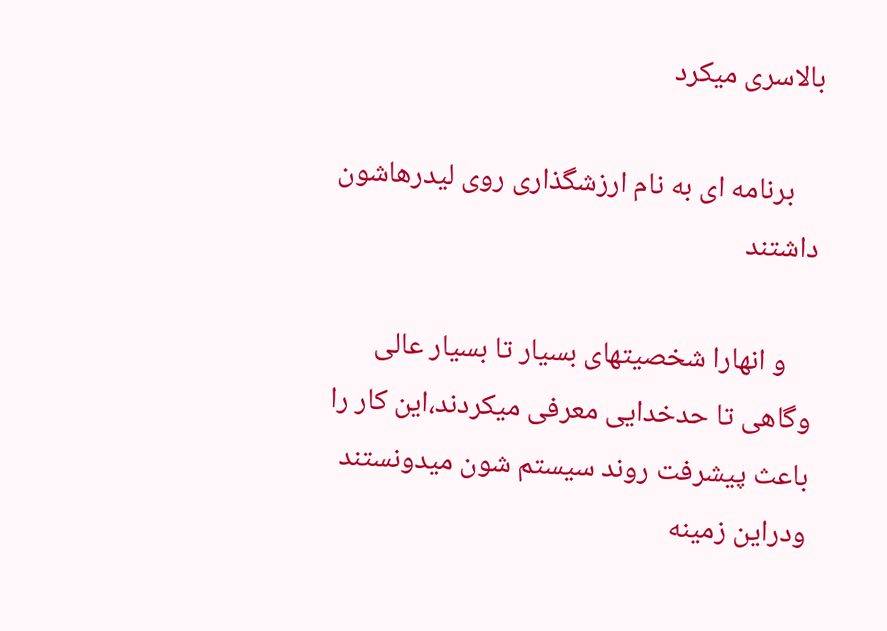بالاسری میکرد

    برنامه ای به نام ارزشگذاری روی لیدرهاشون داشتند

    و انهارا شخصیتهای بسیار تا بسیار عالی وگاهی تا حدخدایی معرفی میکردند،این کار را باعث پیشرفت روند سیستم شون میدونستند ودراین زمینه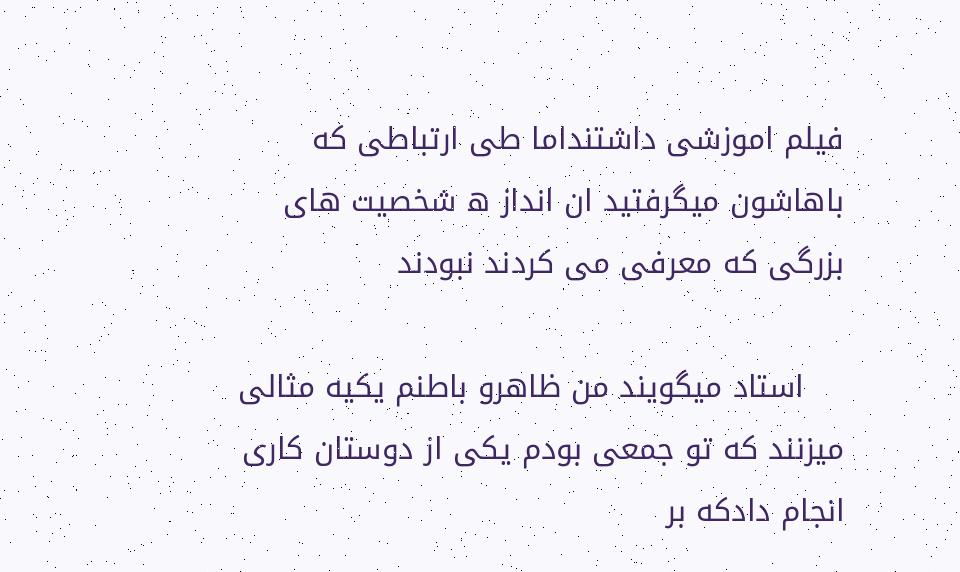فیلم اموزشی داشتنداما طی ارتباطی که باهاشون میگرفتید ان انداز ه شخصیت های بزرگی که معرفی می کردند نبودند

    استاد میگویند من ظاهرو باطنم یکیه مثالی میزنند که تو جمعی بودم یکی از دوستان کاری انجام دادکه بر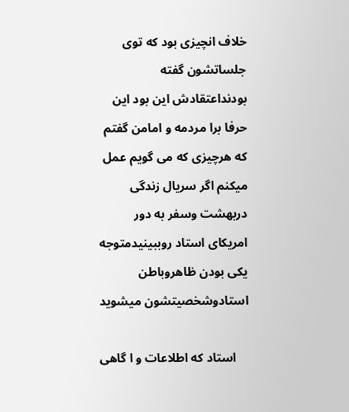خلاف انچیزی بود که توی جلساتشون گفته بودنداعتقادش این بود این حرفا برا مردمه و امامن گفتم که هرچیزی که می گویم عمل میکنم اگر سریال زندگی دربهشت وسفر به دور امریکای استاد روببینیدمتوجه یکی بودن ظاهروباطن استادوشخصیتشون میشوید

    استاد که اطلاعات و ا گاهی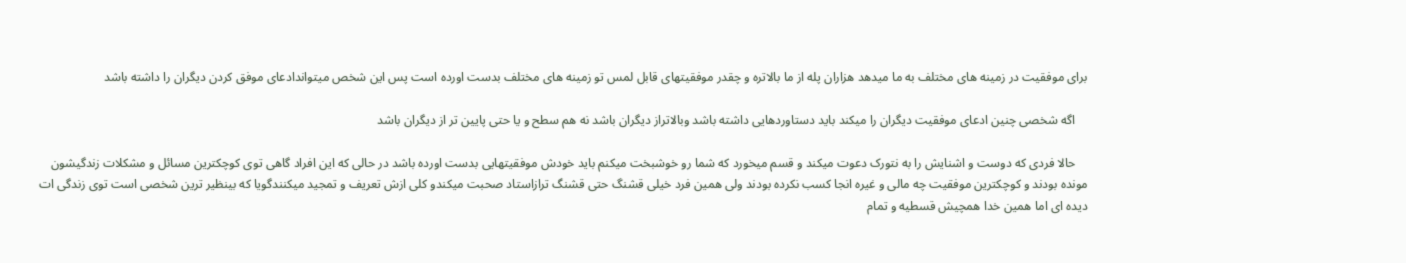برای موفقیت در زمینه های مختلف به ما میدهد هزاران پله از ما بالاتره و چقدر موفقیتهای قابل لمس تو زمینه های مختلف بدست اورده است پس این شخص میتواندادعای موفق کردن دیگران را داشته باشد

    اگه شخصی چنین ادعای موفقیت دیگران را میکند باید دستاوردهایی داشته باشد وبالاتراز دیگران باشد نه هم سطح و یا حتی پایین تر از دیگران باشد

    حالا فردی که دوست و اشنایش را به نتورک دعوت میکند و قسم میخورد که شما رو خوشبخت میکنم باید خودش موفقیتهایی بدست اورده باشد در حالی که این افراد گاهی توی کوچکترین مسائل و مشکلات زندگیشون مونده بودند و کوچکترین موفقیت چه مالی و غیره انجا کسب نکرده بودند ولی همین فرد خیلی قشنگ حتی قشنگ ترازاستاد صحبت میکندو کلی ازش تعریف و تمجید میکنندگویا که بینظیر ترین شخصی است توی زندگی ات دیده ای اما همین خدا همچیش قسطیه و تمام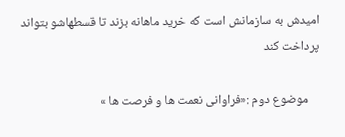امیدش به سازمانش است که خرید ماهانه بزند تا قسطهاشو بتواند پرداخت کند

    موضوع دوم :«فراوانی نعمت ها و فرصت ها »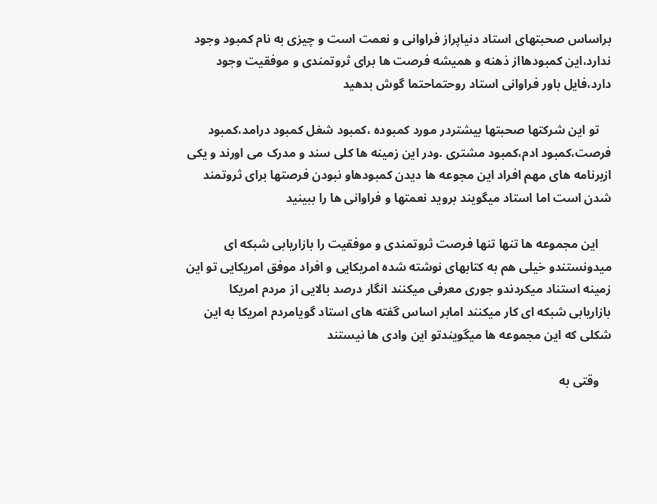براساس صحبتهای استاد دنیاپراز فراوانی و نعمت است و چیزی به نام کمبود وجود ندارد،این کمبودهااز ذهنه و همیشه فرصت ها برای ثروتمندی و موفقیت وجود دارد،فایل باور فراوانی استاد روحتماحتما گوش بدهید

    تو این شرکتها صحبتها بیشتردر مورد کمبوده ،کمبود شغل کمبود درامد،کمبود فرصت،کمبود ادم،کمبود مشتری .ودر این زمینه ها کلی سند و مدرک می اورند و یکی ازبرنامه های مهم افراد این مجوعه ها دیدن کمبودهاو نبودن فرصتها برای ثروتمند شدن است اما استاد میگویند بروید نعمتها و فراوانی ها را ببینید

    این مجموعه ها تنها تنها فرصت ثروتمندی و موفقیت را بازاریابی شبکه ای میدونستندو خیلی هم به کتابهای نوشته شده امریکایی و افراد موفق امریکایی تو این زمینه استناد میکردندو جوری معرفی میکنند انگار درصد بالایی از مردم امریکا بازاریابی شبکه ای کار میکنند امابر اساس گفته های استاد گویامردم امریکا به این شکلی که این مجموعه ها میگویندتو این وادی ها نیستند

    وقتی به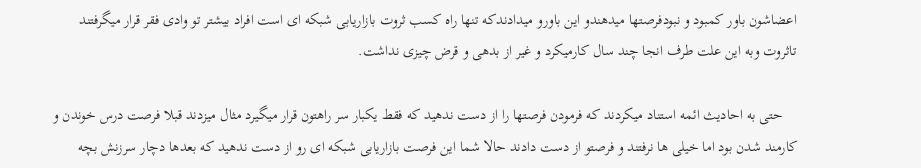اعضاشون باور کمبود و نبودفرصتها میدهندو این باورو میدادندکه تنها راه کسب ثروت بازاریابی شبکه ای است افراد بیشتر تو وادی فقر قرار میگرفتند تاثروت وبه این علت طرف انجا چند سال کارمیکرد و غیر از بدهی و قرض چیزی نداشت.

    حتی به احادیث ائمه استناد میکردند که فرمودن فرصتها را از دست ندهید که فقط یکبار سر راهتون قرار میگیرد مثال میزدند قبلا فرصت درس خوندن و کارمند شدن بود اما خیلی ها نرفتند و فرصتو از دست دادند حالا شما این فرصت بازاریابی شبکه ای رو از دست ندهید که بعدها دچار سرزنش بچه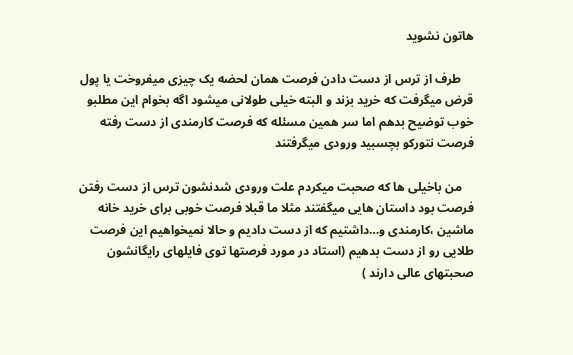هاتون نشوید

    طرف از ترس از دست دادن فرصت همان لحضه یک چیزی میفروخت یا پول قرض میگرفت که خرید بزند و البته خیلی طولانی میشود اگه بخوام این مطلبو خوب توضیح بدهم اما سر همین مسئله که فرصت کارمندی از دست رفته فرصت نتورکو بچسبید ورودی میگرفتند

    من باخیلی ها که صحبت میکردم علت ورودی شدنشون ترس از دست رفتن فرصت بود داستان هایی میگفتند مثلا ما قبلا فرصت خوبی برای خرید خانه ماشین ،کارمندی و…داشتیم که از دست دادیم و حالا نمیخواهیم این فرصت طلایی رو از دست بدهیم (استاد در مورد فرصتها توی فایلهای رایگانشون صحبتهای عالی دارند )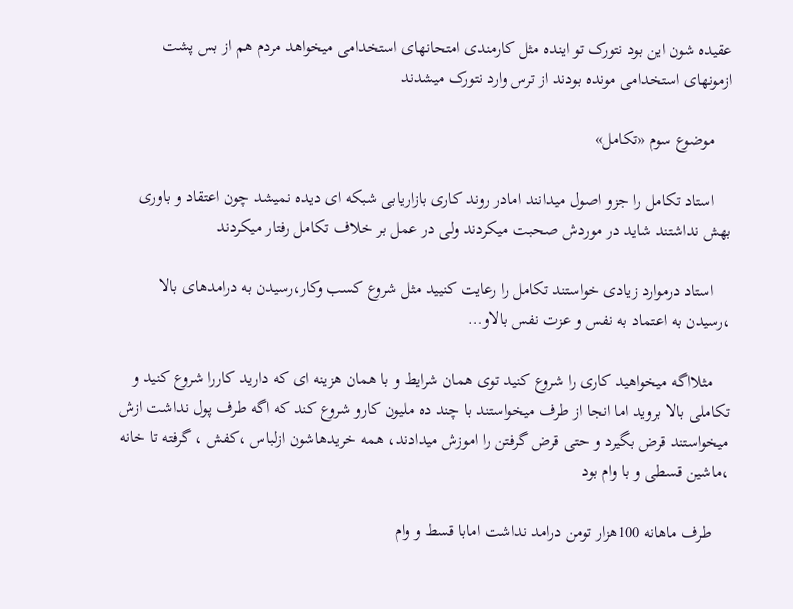عقیده شون این بود نتورک تو اینده مثل کارمندی امتحانهای استخدامی میخواهد مردم هم از بس پشت ازمونهای استخدامی مونده بودند از ترس وارد نتورک میشدند

    موضوع سوم «تکامل»

    استاد تکامل را جزو اصول میدانند امادر روند کاری بازاریابی شبکه ای دیده نمیشد چون اعتقاد و باوری بهش نداشتند شاید در موردش صحبت میکردند ولی در عمل بر خلاف تکامل رفتار میکردند

    استاد درموارد زیادی خواستند تکامل را رعایت کنیید مثل شروع کسب وکار،رسیدن به درامدهای بالا ،رسیدن به اعتماد به نفس و عزت نفس بالاو…

    مثلااگه میخواهید کاری را شروع کنید توی همان شرایط و با همان هزینه ای که دارید کاررا شروع کنید و تکاملی بالا بروید اما انجا از طرف میخواستند با چند ده ملیون کارو شروع کند که اگه طرف پول نداشت ازش میخواستند قرض بگیرد و حتی قرض گرفتن را اموزش میدادند، همه خریدهاشون ازلباس ،کفش ، گرفته تا خانه ،ماشین قسطی و با وام بود

    طرف ماهانه 100هزار تومن درامد نداشت امابا قسط و وام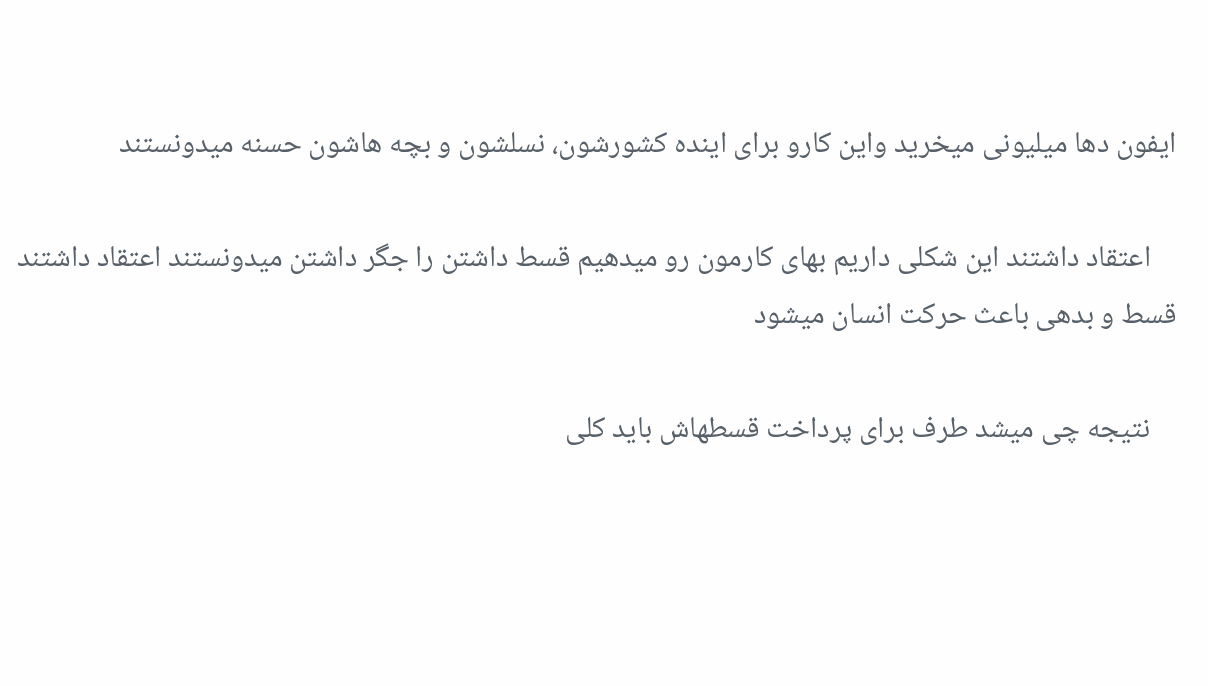ایفون دها میلیونی میخرید واین کارو برای اینده کشورشون، نسلشون و بچه هاشون حسنه میدونستند

    اعتقاد داشتند این شکلی داریم بهای کارمون رو میدهیم قسط داشتن را جگر داشتن میدونستند اعتقاد داشتند قسط و بدهی باعث حرکت انسان میشود

    نتیجه چی میشد طرف برای پرداخت قسطهاش باید کلی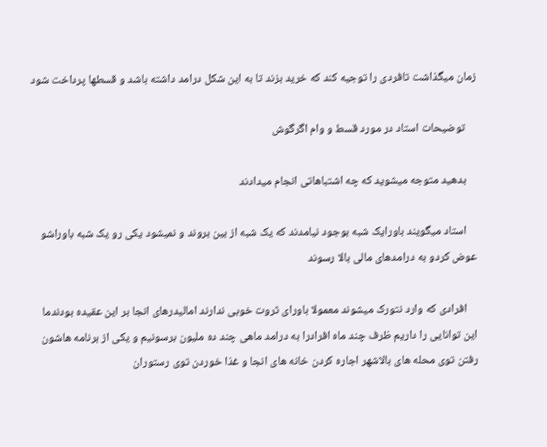زمان میگذاشت تافردی را توجیه کند که خرید بزند تا به این شکل درامد داشته باشد و قسطها پرداخت شود

    توضیحات استاد در مورد قسط و وام اگرگوش

    بدهید متوجه میشوید که چه اشتباهاتی انجام میدادند

    استاد میگویند باورایک شبه بوجود نیامدند که یک شبه از بین بروند و نمیشود یکی رو یک شبه باوراشو عوض کردو به درامدهای مالی بالا رسوند

    افرادی که وارد نتورک میشوند معمولا باورای ثروت خوبی ندارند امالیدرهای انجا بر این عقیده بودندما این توانایی را داریم ظرف چند ماه افرادرا به درامد ماهی چند ده ملیون برسونیم و یکی از برنامه هاشون رفتن توی محله های بالاشهر اجاره کردن خانه های انجا و غذا خوردن توی رستوران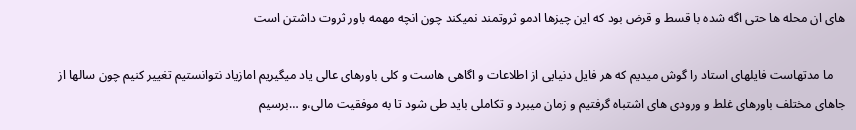های ان محله ها حتی اگه شده با قسط و قرض بود که این چیزها ادمو ثروتمند نمیکند چون انچه مهمه باور ثروت داشتن است

    ما مدتهاست فایلهای استاد را گوش میدیم که هر فایل دنیایی از اطلاعات و اگاهی هاست و کلی باورهای عالی یاد میگیریم امازیاد نتوانستیم تغییر کنیم چون سالها از جاهای مختلف باورهای غلط و ورودی های اشتباه گرفتیم و زمان میبرد و تکاملی باید طی شود تا به موفقیت مالی،و …برسیم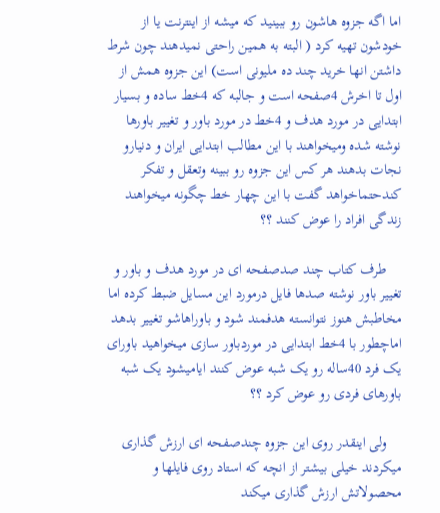اما اگه جزوه هاشون رو ببینید که میشه از اینترنت یا از خودشون تهیه کرد ( البته به همین راحتی نمیدهند چون شرط داشتن انها خرید چند ده ملیونی است) این جزوه همش از اول تا اخرش 4صفحه است و جالبه که 4خط ساده و بسیار ابتدایی در مورد هدف و 4خط در مورد باور و تغییر باورها نوشته شده ومیخواهند با این مطالب ابتدایی ایران و دنیارو نجات بدهند هر کس این جزوه رو ببینه وتعقل و تفکر کندحتماخواهد گفت با این چهار خط چگونه میخواهند زندگی افراد را عوض کنند ؟؟

    طرف کتاب چند صدصفحه ای در مورد هدف و باور و تغییر باور نوشته صدها فایل درمورد این مسایل ضبط کرده اما مخاطبش هنوز نتوانسته هدفمند شود و باوراهاشو تغییر بدهد اماچطور با 4خط ابتدایی در موردباور سازی میخواهید باورای یک فرد 40ساله رو یک شبه عوض کنند ایامیشود یک شبه باورهای فردی رو عوض کرد ؟؟

    ولی اینقدر روی این جزوه چندصفحه ای ارزش گذاری میکردند خیلی بیشتر از انچه که استاد روی فایلها و محصولاتش ارزش گذاری میکند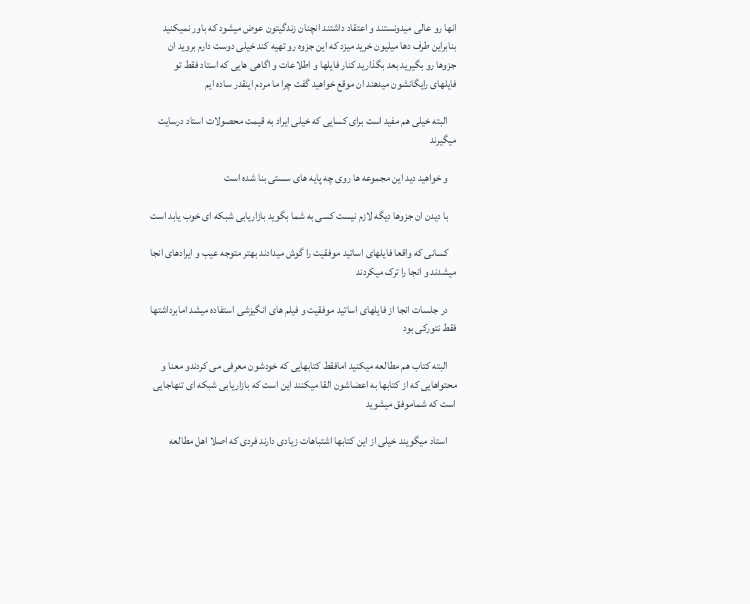انها رو عالی میدونستند و اعتقاد داشتند انچنان زندگیتون عوض میشود که باور نمیکنید بنابراین طرف دها میلیون خرید میزد که این جزوه رو تهیه کند خیلی دوست دارم بروید ان جزوها رو بگیرید بعد بگذارید کنار فایلها و اطلاعات و اگاهی هایی که استاد فقط تو فایلهای رایگانشون میدهند ان موقع خواهید گفت چرا ما مردم اینقدر ساده ایم

    البته خیلی هم مفید است برای کسایی که خیلی ایراد به قیمت محصولات استاد درسایت میگیرند

    و خواهید دید این مجموعه ها روی چه پایه های سستی بنا شده است

    با دیدن ان جزوها دیگه لازم نیست کسی به شما بگوید بازاریابی شبکه ای خوب یابد است

    کسانی که واقعا فایلهای اساتید موفقیت را گوش میدادند بهتر متوجه عیب و ایرادهای انجا میشدند و انجا را ترک میکردند

    در جلسات انجا از فایلهای اساتید موفقیت و فیلم های انگیزشی استفاده میشد امابرداشتها فقط نتورکی بود

    البته کتاب هم مطالعه میکنید امافقط کتابهایی که خودشون معرفی می کردندو معنا و محتواهایی که از کتابها به اعضاشون القا میکنند این است که بازاریابی شبکه ای تنهاجایی است که شماموفق میشوید

    استاد میگویند خیلی از این کتابها اشتباهات زیادی دارند فردی که اصلا اهل مطالعه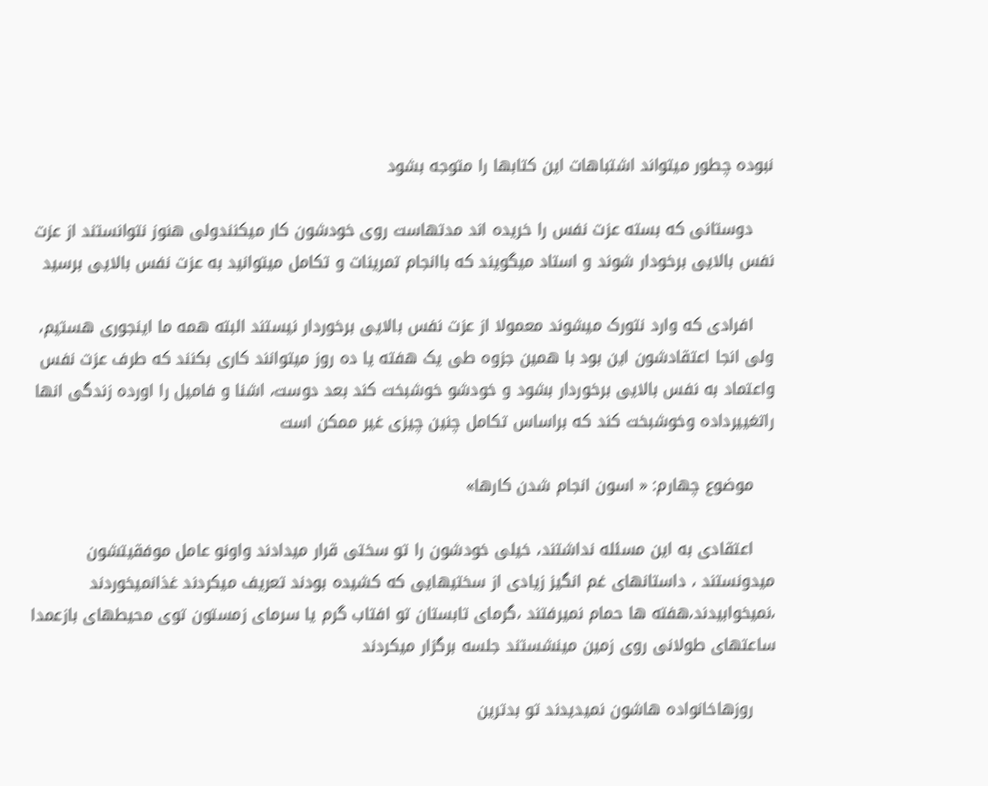نبوده چطور میتواند اشتباهات این کتابها را متوجه بشود

    دوستانی که بسته عزت نفس را خریده اند مدتهاست روی خودشون کار میکنندولی هنوز نتوانستند از عزت نفس بالایی برخودار شوند و استاد میگویند که باانجام تمرینات و تکامل میتوانید به عزت نفس بالایی برسید

    افرادی که وارد نتورک میشوند معمولا از عزت نفس بالایی برخوردار نیستند البته همه ما اینجوری هستیم، ولی انجا اعتقادشون این بود با همین جزوه طی یک هفته یا ده روز میتوانند کاری بکنند که طرف عزت نفس واعتماد به نفس بالایی برخوردار بشود و خودشو خوشبخت کند بعد دوست، اشنا و فامیل را اورده زندگی انها راتغییرداده وخوشبخت کند که براساس تکامل چنین چیزی غیر ممکن است

    موضوع چهارم: « اسون انجام شدن کارها»

    اعتقادی به این مسئله نداشتند، خیلی خودشون را تو سختی قرار میدادند واونو عامل موفقیتشون میدونستند ، داستانهای غم انگیز زیادی از سختیهایی که کشیده بودند تعریف میکردند غذانمیخوردند ،نمیخوابیدند،هفته ها حمام نمیرفتند ،گرمای تابستان تو افتاب گرم یا سرمای زمستون توی محیطهای بازعمدا ساعتهای طولانی روی زمین مینشستند جلسه برگزار میکردند

    روزهاخانواده هاشون نمیدیدند تو بدترین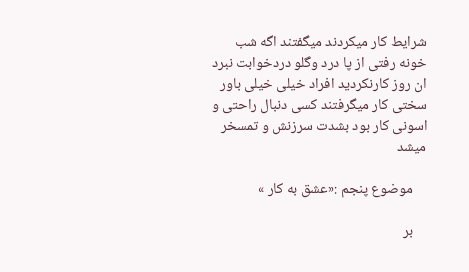شرایط کار میکردند میگفتند اگه شب خونه رفتی از پا درد وگلو دردخوابت نبرد ان روز کارنکردید افراد خیلی خیلی باور سختی کار میگرفتند کسی دنبال راحتی و اسونی کار بود بشدت سرزنش و تمسخر میشد

    موضوع پنجم :«عشق به کار »

    بر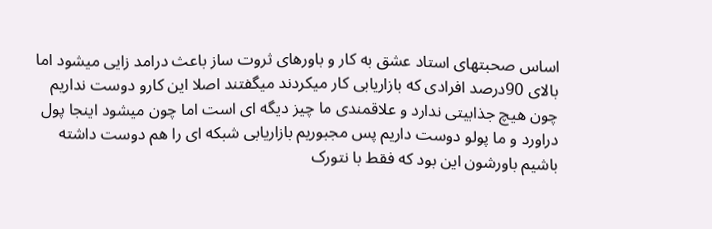اساس صحبتهای استاد عشق به کار و باورهای ثروت ساز باعث درامد زایی میشود اما بالای 90درصد افرادی که بازاریابی کار میکردند میگفتند اصلا این کارو دوست نداریم چون هیچ جذابیتی ندارد و علاقمندی ما چیز دیگه ای است اما چون میشود اینجا پول دراورد و ما پولو دوست داریم پس مجبوریم بازاریابی شبکه ای را هم دوست داشته باشیم باورشون این بود که فقط با نتورک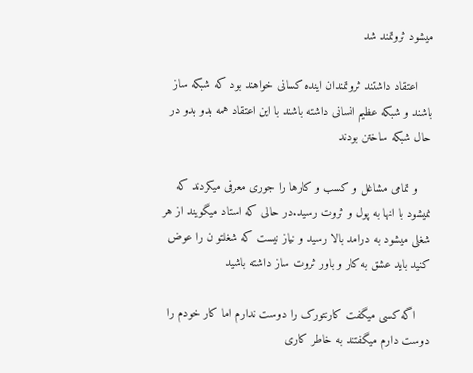میشود ثروتمند شد

    اعتقاد داشتند ثروتمندان اینده کسانی خواهند بود که شبکه ساز باشند و شبکه عظیم انسانی داشته باشند با این اعتقاد همه بدو بدو در حال شبکه ساختن بودند

    و تمامی مشاغل و کسب و کارها را جوری معرفی میکردند که نمیشود با انها به پول و ثروت رسید.در حالی که استاد میگویند از هر شغلی میشود به درامد بالا رسید و نیاز نیست که شغلتو ن را عوض کنید باید عشق به کار و باور ثروت ساز داشته باشید

    اگه کسی میگفت کارنتورک را دوست ندارم اما کار خودم را دوست دارم میگفتند به خاطر کاری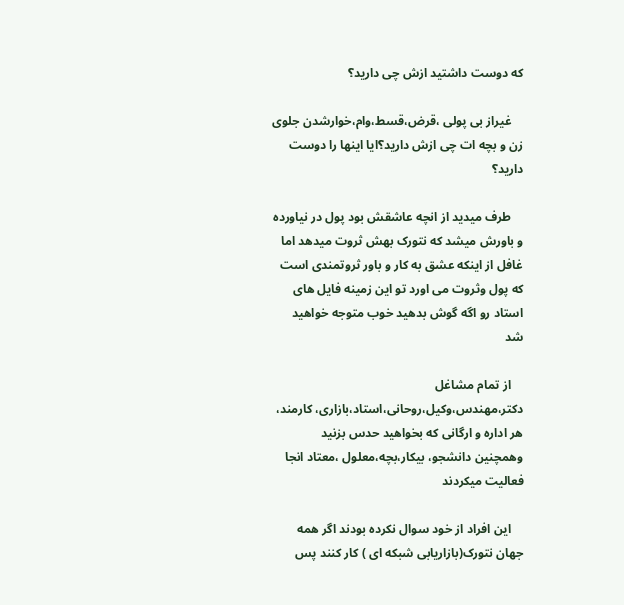که دوست داشتید ازش چی دارید؟

    غیراز بی پولی ،قرض،قسط،وام،خوارشدن جلوی زن و بچه ات چی ازش دارید؟ایا اینها را دوست دارید؟

    طرف میدید از انچه عاشقش بود پول در نیاورده و باورش میشد که نتورک بهش ثروت میدهد اما غافل از اینکه عشق به کار و باور ثروتمندی است که پول وثروت می اورد تو این زمینه فایل های استاد رو اگه گوش بدهید خوب متوجه خواهید شد

    از تمام مشاغل دکتر،مهندس،وکیل،روحانی،استاد،بازاری، کارمند، هر اداره و ارگانی که بخواهید حدس بزنید وهمچنین دانشجو، بیکار،بچه،معلول ،معتاد انجا فعالیت میکردند

    این افراد از خود سوال نکرده بودند اگر همه جهان نتورک(بازاریابی شبکه ای ) کار کنند پس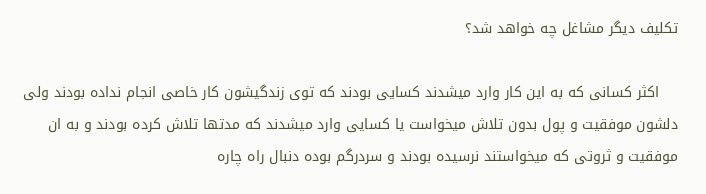تکلیف دیگر مشاغل چه خواهد شد؟

    اکثر کسانی که به این کار وارد میشدند کسایی بودند که توی زندگیشون کار خاصی انجام نداده بودند ولی دلشون موفقیت و پول بدون تلاش میخواست یا کسایی وارد میشدند که مدتها تلاش کرده بودند و به ان موفقیت و ثروتی که میخواستند نرسیده بودند و سردرگم بوده دنبال راه چاره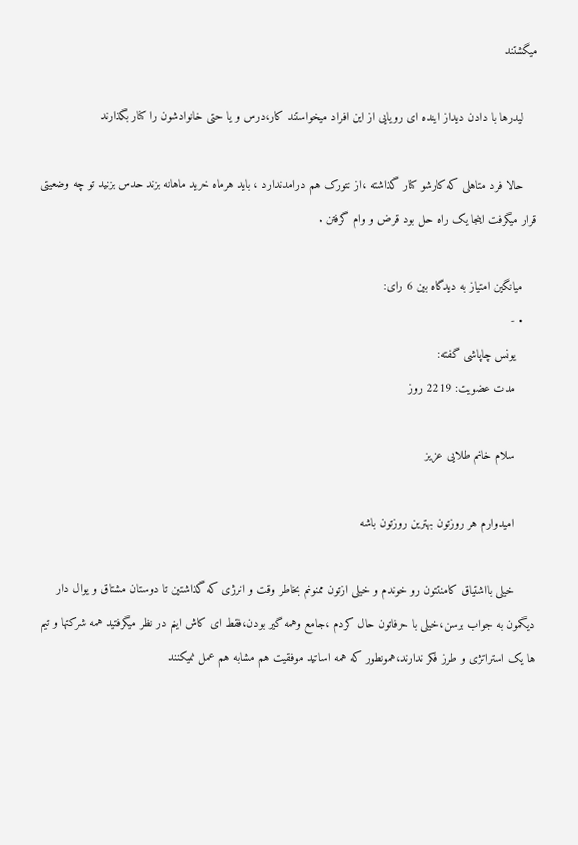میگشتند

    لیدرها با دادن دیداز اینده ای رویایی از این افراد میخواستند کار،درس و یا حتی خانوادشون را کنار بگذارند

    حالا فرد متاهلی که کارشو کنار گذاشته ،از نتورک هم درامدندارد ، باید هرماه خرید ماهانه بزند حدس بزنید تو چه وضعیتی قرار میگرفت اینجا یک راه حل بود قرض و وام گرفتن .

    میانگین امتیاز به دیدگاه بین 6 رای:
    • -
      یونس چاپاشی گفته:
      مدت عضویت: 2219 روز

      سلام خانم طلایی عزیز

      امیدوارم هر روزتون بهترین روزتون باشه

      خیلی بااشتیاق کامنتتون رو خوندم و خیلی ازتون ممنونم بخاطر وقت و انرژی که گذاشتین تا دوستان مشتاق و یوال دار دیگمون به جواب برسن،خیلی با حرفاتون حال کردم ،جامع وهمه گیر بودن،فقط ای کاش اینم در نظر میگرفتید همه شرکتها و تیم ها یک استراتژی و طرز فکر ندارند،همونطور که همه اساتید موفقیت هم مشابه هم عمل نمیکنند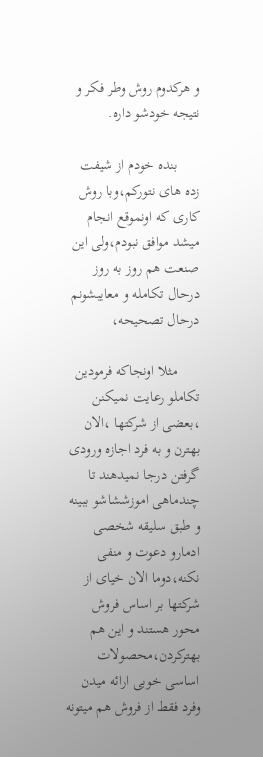و هرکدوم روش وطر فکر و نتیجه خودشو داره.

      بنده خودم از شیفت زده های نتورکم،وبا روش کاری که اونموقع انجام میشد موافق نبودم،ولی این صنعت هم روز به روز درحال تکامله و معایبشونم درحال تصحیحه،

      مثلا اونجاکه فرمودین تکاملو رعایت نمیکنن ،بعضی از شرکتها ،الان بهترن و به فرد اجازه ورودی گرفتن درجا نمیدهند تا چندماهی اموزششاشو ببینه و طبق سلیقه شخصی ادمارو دعوت و منفی نکنه،دوما الان خیای از شرکتها بر اساس فروش محور هستند و این هم بهترکردن،محصولات اساسی خوبی ارائه میدن وفرد فقط از فروش هم میتونه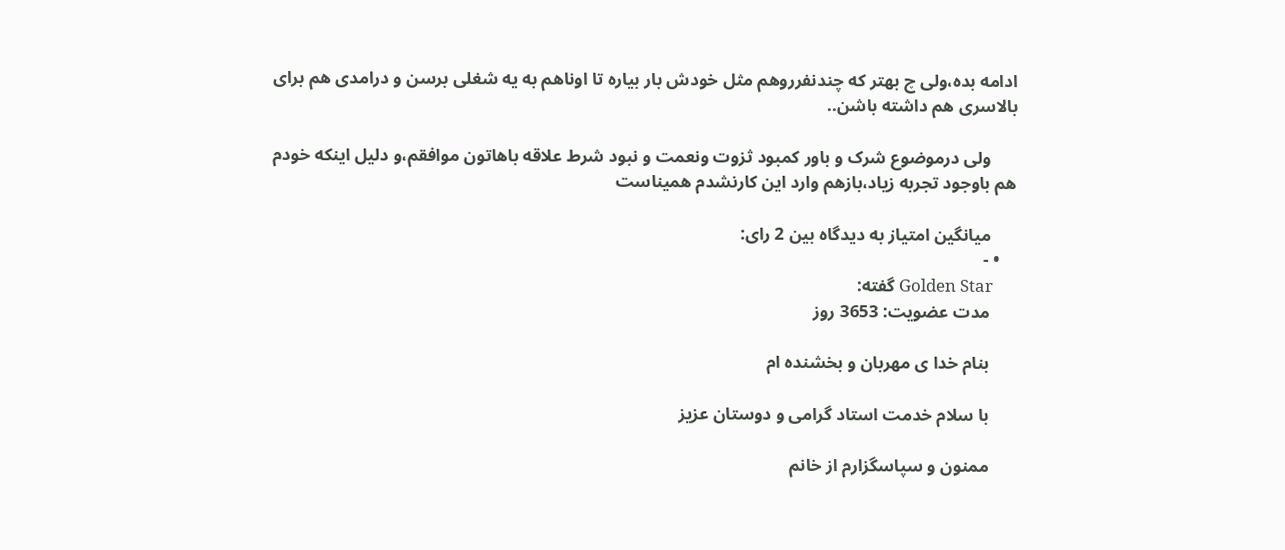ادامه بده،ولی چ بهتر که چندنفرروهم مثل خودش بار بیاره تا اوناهم به یه شغلی برسن و درامدی هم برای بالاسری هم داشته باشن..

      ولی درموضوع شرک و باور کمبود ثزوت ونعمت و نبود شرط علاقه باهاتون موافقم،و دلیل اینکه خودم هم باوجود تجربه زیاد،بازهم وارد این کارنشدم همیناست

      میانگین امتیاز به دیدگاه بین 2 رای:
    • -
      Golden Star گفته:
      مدت عضویت: 3653 روز

      بنام خدا ی مهربان و بخشنده ام

      با سلام خدمت استاد گرامی و دوستان عزیز

      ممنون و سپاسگزارم از خانم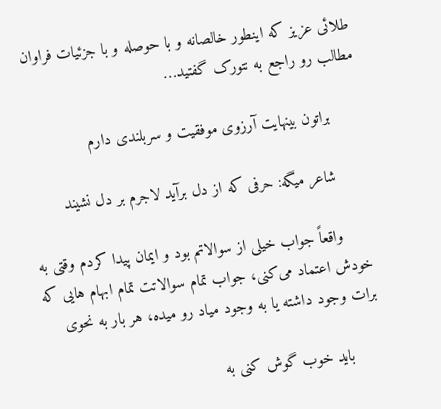طلائی عزیز که اینطور خالصانه و با حوصله و با جزئیات فراوان مطالب رو راجع به نتورک گفتید…

      براتون بینهایت آرزوی موفقیت و سربلندی دارم

      شاعر میگه: حرفی که از دل برآید لاجرم بر دل نشیند

      واقعاً جواب خیلی از سوالاتم بود و ایمان پیدا کردم وقتی به خودش اعتماد می‌کنی، جواب تمام سوالاتت تمام ابهام هایی که برات وجود داشته یا به وجود میاد رو میده، هر بار به نحوی

      باید خوب گوش کنی به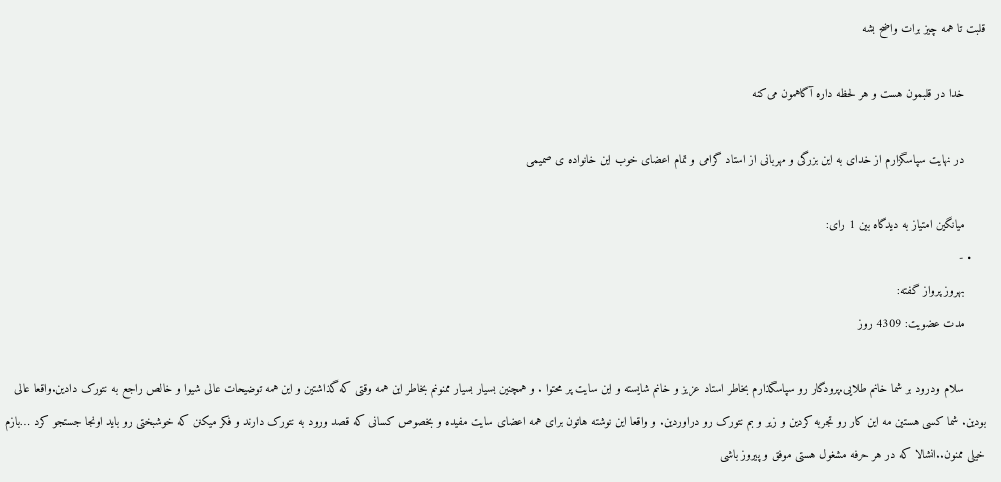قلبت تا همه چیز برات واضح بشه

      خدا در قلبمون هست و هر لحظه داره آگاهمون می‌کنه

      در نهایت سپاسگزارم از خدای به این بزرگی و مهربانی از استاد گرامی و تمام اعضای خوب این خانواده ی صمیمی

      میانگین امتیاز به دیدگاه بین 1 رای:
    • -
      بهروز پرواز گفته:
      مدت عضویت: 4309 روز

      سلام ودرود بر شما خانم طلایی.پرودگار رو سپاسگذارم بخاطر استاد عزیز و خانم شایسته و این سایت پر محتوا . و همچنین بسیار بسیار ممنونم بخاطر این همه وقتی که گذاشتین و این همه توضیحات عالی شیوا و خالص راجع به نتورک دادین‌‌.واقعا عالی بودین. شما کسی هستین مه این کار رو تجربه کردین و زیر و بم نتورک رو دراوردین. و واقعا این نوشته هاتون برای همه اعضای سایت مفیده و بخصوص کسانی که قصد ورود به نتورک دارند و فکر میکنن که خوشبختی رو باید اونجا جستجو کرد …بازم خیلی ممنون..انشالا که در هر حرفه مشغول هستی موفق و پیروز باشی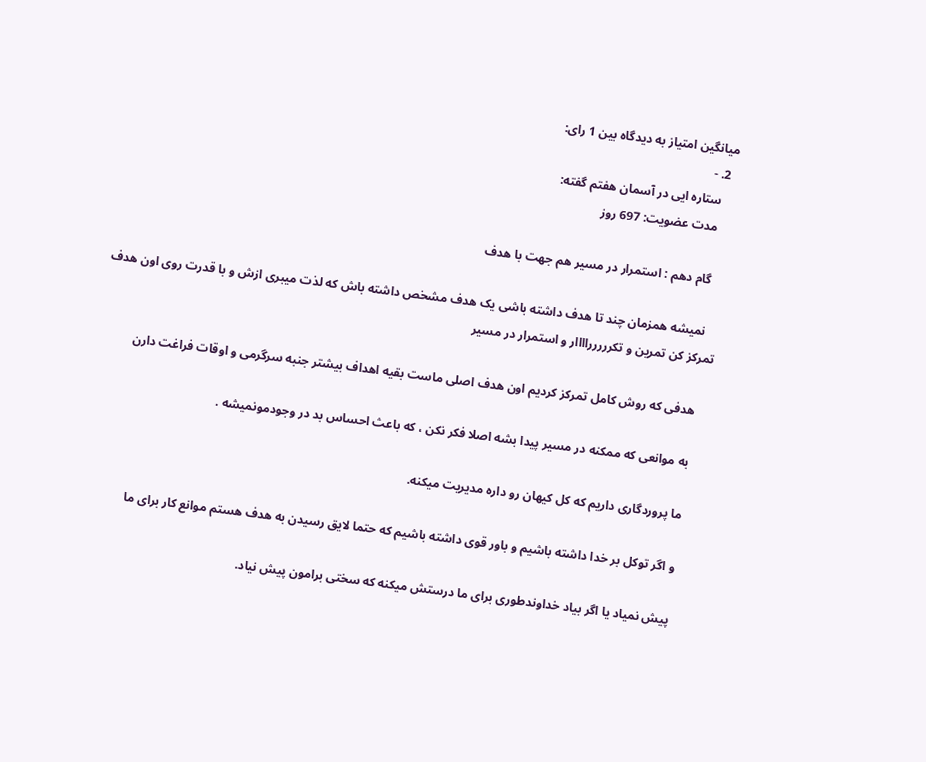میانگین امتیاز به دیدگاه بین 1 رای:
  2. -
    ستاره ایی در آسمان هفتم گفته:
    مدت عضویت: 697 روز

    گام دهم : استمرار در مسیر هم جهت با هدف

    نمیشه همزمان چند تا هدف داشته باشی یک هدف مشخص داشته باش که لذت میبری ازش و با قدرت روی اون هدف تمرکز کن تمرین و تکررررراااار و استمرار در مسیر

    هدفی که روش کامل تمرکز کردیم اون هدف اصلی ماست بقیه اهداف بیشتر جنبه سرگرمی و اوقات فراغت دارن

    به موانعی که ممکنه در مسیر پیدا بشه اصلا فکر نکن ، که باعث احساس بد در وجودمونمیشه .

    ما پروردگاری داریم که کل کیهان رو داره مدیریت میکنه.

    و اگر توکل بر خدا داشته باشیم و باور قوی داشته باشیم که حتما لایق رسیدن به هدف هستم موانع کار برای ما

    پیش نمیاد یا اگر بیاد خداوندطوری برای ما درستش میکنه که سختی برامون پیش نیاد.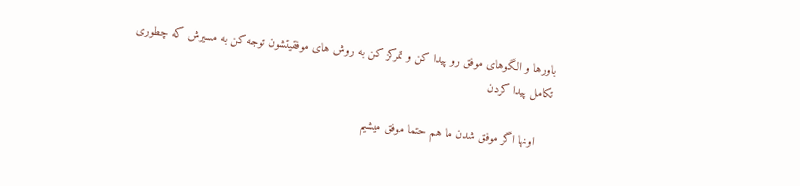باورها و الگوهای موفق رو پیدا کن و تمرکز کن به روش های موفقیتشون توجه کن به مسیرش که چطوری تکامل پیدا کردن

    اونها اگر موفق شدن ما هم حتما موفق میشیم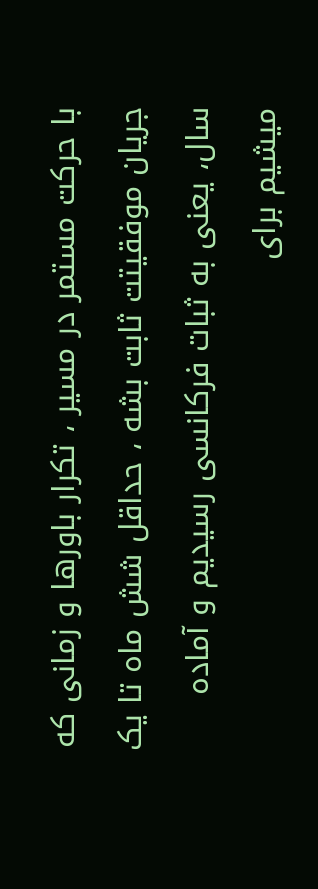با حرکت مستمر در مسیر ، تکرار باورها و زمانی که جریان موفقیتت ثابت بشه ، حداقل شش ماه تا یک سال، یعنی به ثبات فرکانسی رسیدیم و آماده میشیم برای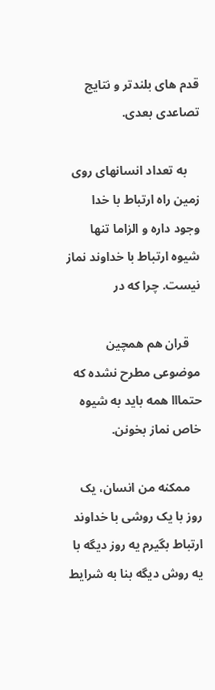قدم های بلندتر و نتایج تصاعدی بعدی.

    به تعداد انسانهای روی زمین راه ارتباط با خدا وجود داره و الزاما تنها شیوه ارتباط با خداوند نماز نیست. چرا که در

    قران هم همچین موضوعی مطرح نشده که حتمااا همه باید به شیوه خاص نماز بخونن.

    ممکنه من انسان، یک روز با یک روشی با خداوند ارتباط بگیرم یه روز دیگه با یه روش دیگه بنا به شرایط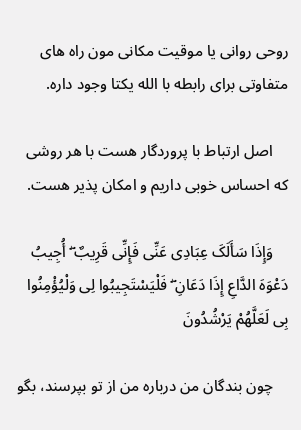روحی روانی یا موقیت مکانی مون راه های متفاوتی برای رابطه با الله یکتا وجود داره.

    اصل ارتباط با پروردگار هست با هر روشی که احساس خوبی داریم و امکان پذیر هست.

    وَإِذَا سَأَلَکَ عِبَادِی عَنِّی فَإِنِّی قَرِیبٌ ۖ أُجِیبُ دَعْوَهَ الدَّاعِ إِذَا دَعَانِ ۖ فَلْیَسْتَجِیبُوا لِی وَلْیُؤْمِنُوا بِی لَعَلَّهُمْ یَرْشُدُونَ

    چون بندگان من درباره من از تو بپرسند، بگو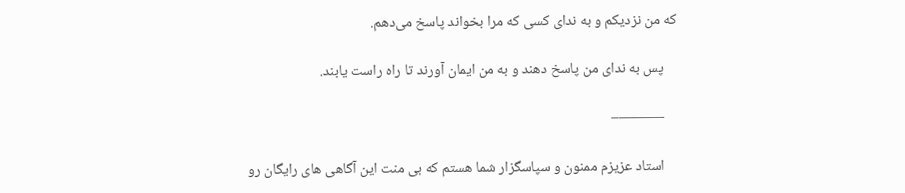که من نزدیکم و به نداى کسى که مرا بخواند پاسخ مى‌دهم.

    پس به نداى من پاسخ دهند و به من ایمان آورند تا راه راست یابند.

    ———–

    استاد عزیزم ممنون و سپاسگزار شما هستم که بی منت این آگاهی های رایگان رو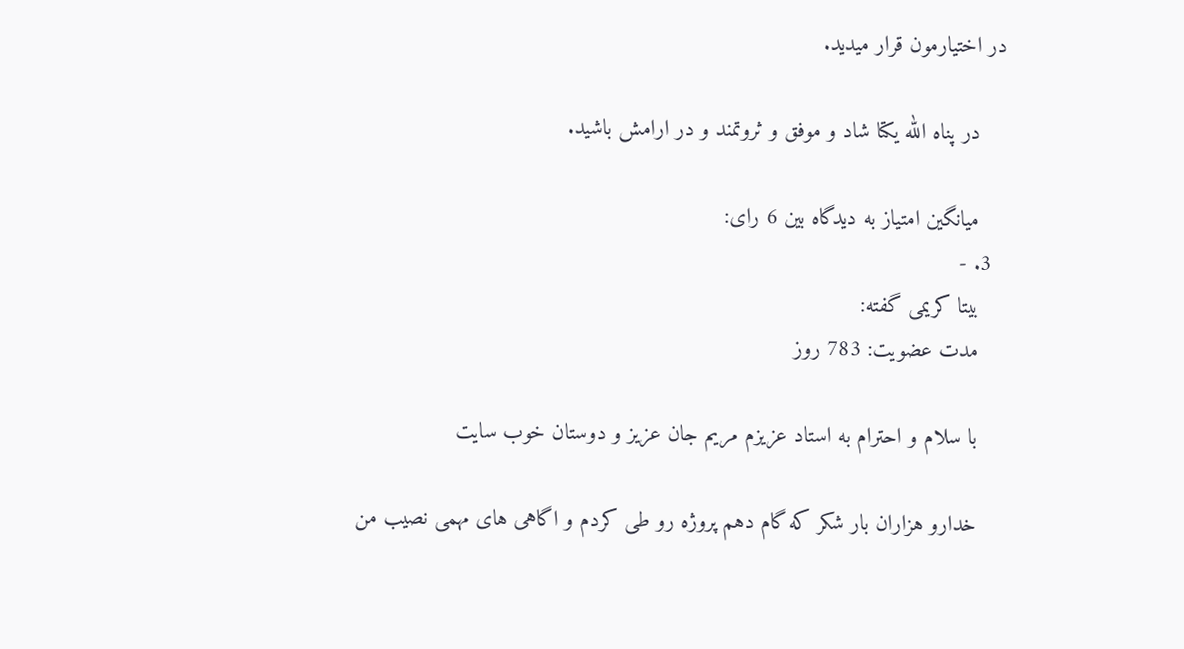در اختیارمون قرار میدید.

    در پناه الله یکتا شاد و موفق و ثروتمند و در ارامش باشید.

    میانگین امتیاز به دیدگاه بین 6 رای:
  3. -
    بیتا کریمی گفته:
    مدت عضویت: 783 روز

    با سلام و احترام به استاد عزیزم مریم جان عزیز و دوستان خوب سایت

    خدارو هزاران بار شکر که گام دهم پروژه رو طی کردم و اگاهی های مهمی نصیب من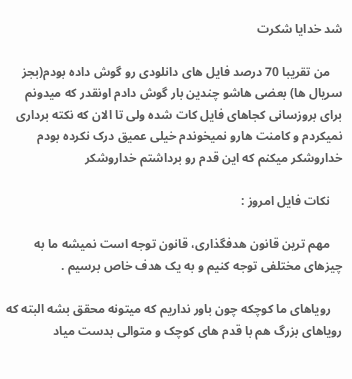شد خدایا شکرت

    من تقریبا 70 درصد فایل های دانلودی رو گوش داده بودم(بجز سریال ها) بعضی هاشو چندین بار گوش دادم اونقدر که میدونم برای بروزسانی کجاهای فایل کات شده ولی تا الان که نکته برداری نمیکردم و کامنت هارو نمیخوندم خیلی عمیق درک نکرده بودم خداروشکر میکنم که این قدم رو برداشتم خداروشکر

    نکات فایل امروز :

    مهم ترین قانون هدفگذاری، قانون توجه است نمیشه ما به چیزهای مختلفی توجه کنیم و به یک هدف خاص برسیم .

    رویاهای ما کوچکه چون باور نداریم که میتونه محقق بشه البته که رویاهای بزرگ هم با قدم های کوچک و متوالی بدست میاد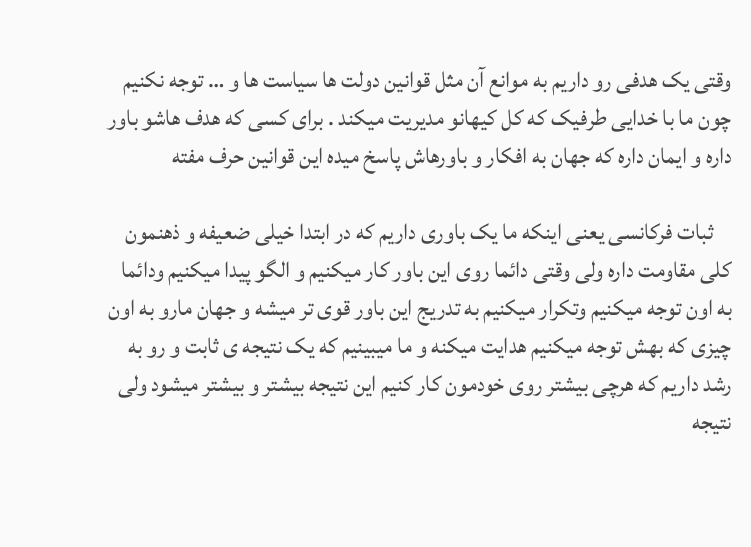وقتی یک هدفی رو داریم به موانع آن مثل قوانین دولت ها سیاست ها و … توجه نکنیم چون ما با خدایی طرفیک که کل کیهانو مدیریت میکند . برای کسی که هدف هاشو باور داره و ایمان داره که جهان به افکار و باورهاش پاسخ میده این قوانین حرف مفته

    ثبات فرکانسی یعنی اینکه ما یک باوری داریم که در ابتدا خیلی ضعیفه و ذهنمون کلی مقاومت داره ولی وقتی دائما روی این باور کار میکنیم و الگو پیدا میکنیم ‌ودائما به اون توجه میکنیم وتکرار میکنیم به تدریج این باور قوی تر میشه و جهان مارو به اون چیزی که بهش توجه میکنیم هدایت میکنه و ما میبینیم که یک نتیجه ی ثابت و رو به رشد داریم که هرچی بیشتر روی خودمون کار کنیم این نتیجه بیشتر و بیشتر میشود ولی نتیجه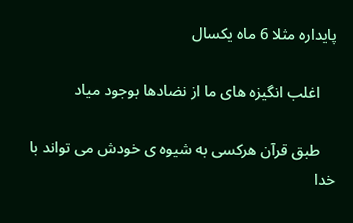پایداره مثلا 6 ماه یکسال

    اغلب انگیزه های ما از نضادها بوجود میاد

    طبق قرآن هرکسی به شیوه ی خودش می تواند با خدا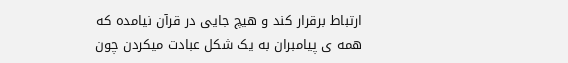ارتباط برقرار کند و هیچ جایی در قرآن نیامده که همه ی پیامبران به یک شکل عبادت میکردن چون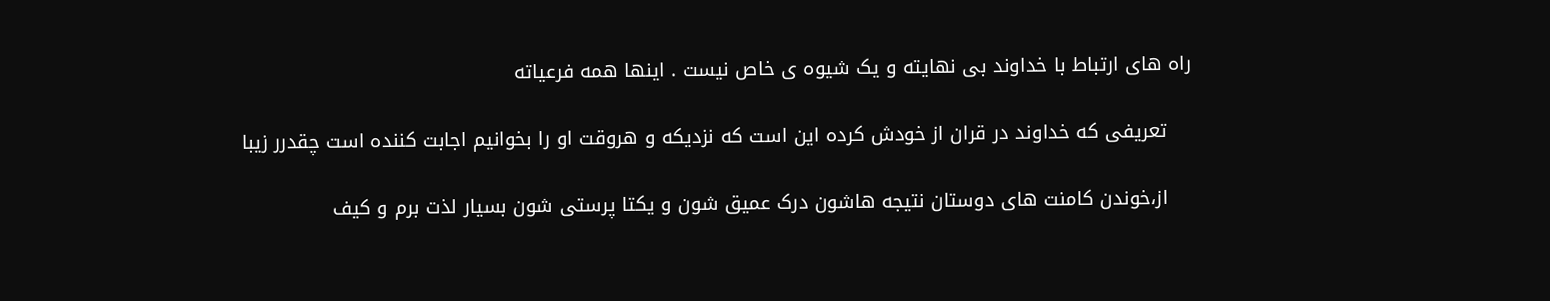راه های ارتباط با خداوند بی نهایته و یک شیوه ی خاص نیست . اینها همه فرعیاته

    تعریفی که خداوند در قران از خودش کرده این است که نزدیکه و هروقت او را بخوانیم اجابت کننده است چقدرر زیبا

    از،خوندن کامنت های دوستان نتیجه هاشون درک عمیق شون و یکتا پرستی شون بسیار لذت برم و کیف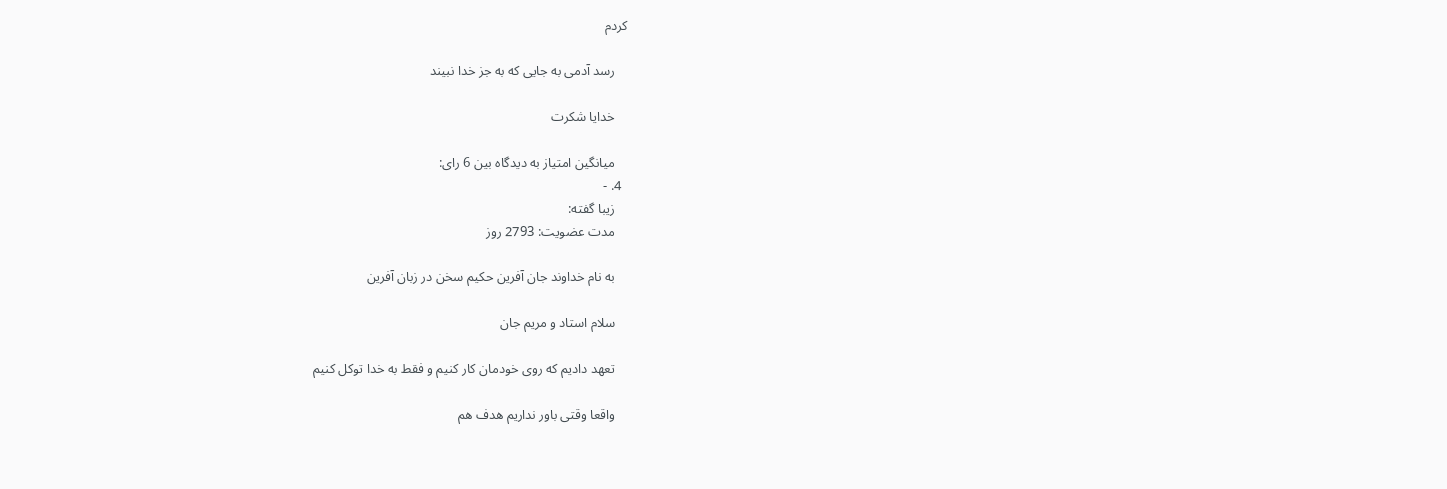کردم

    رسد آدمی به جایی که به جز خدا نبیند

    خدایا شکرت

    میانگین امتیاز به دیدگاه بین 6 رای:
  4. -
    زیبا گفته:
    مدت عضویت: 2793 روز

    به نام خداوند جان آفرین حکیم سخن در زبان آفرین

    سلام استاد و مریم جان

    تعهد دادیم که روی خودمان کار کنیم و فقط به خدا توکل کنیم

    واقعا وقتی باور نداریم هدف هم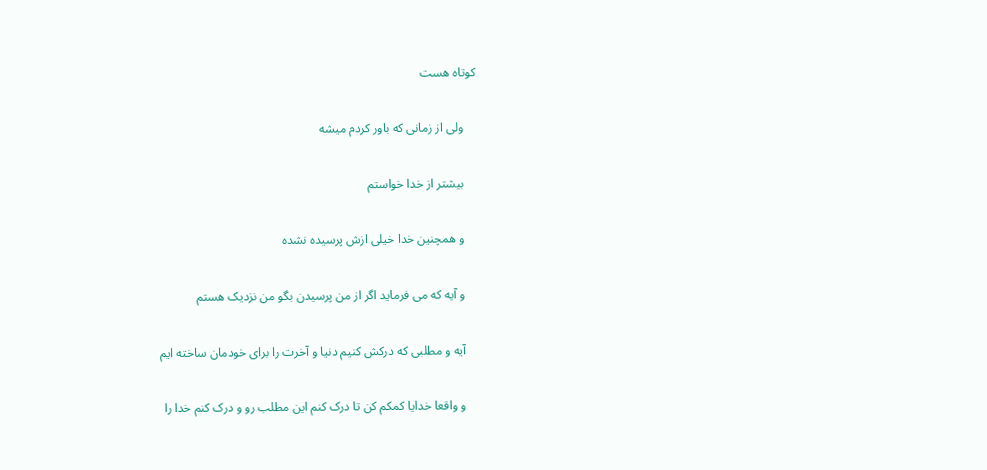کوتاه هست

    ولی از زمانی که باور کردم میشه

    بیشتر از خدا خواستم

    و همچنین خدا خیلی ازش پرسیده نشده

    و آیه که می فرماید اگر از من پرسیدن بگو من نزدیک هستم

    آیه و مطلبی که درکش کنیم دنیا و آخرت را برای خودمان ساخته ایم

    و واقعا خدایا کمکم کن تا درک کنم این مطلب رو و درک کنم خدا را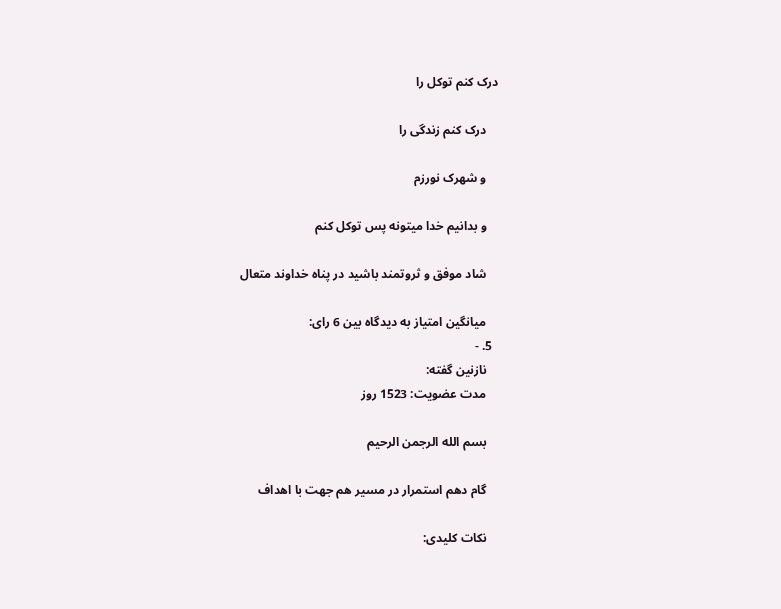درک کنم توکل را

    درک کنم زندگی را

    و شهرک نورزم

    و بدانیم خدا میتونه پس توکل کنم

    شاد موفق و ثروتمند باشید در پناه خداوند متعال

    میانگین امتیاز به دیدگاه بین 6 رای:
  5. -
    نازنین گفته:
    مدت عضویت: 1523 روز

    بسم الله الرجمن الرحیم

    گام دهم استمرار در مسیر هم جهت با اهداف

    نکات کلیدی: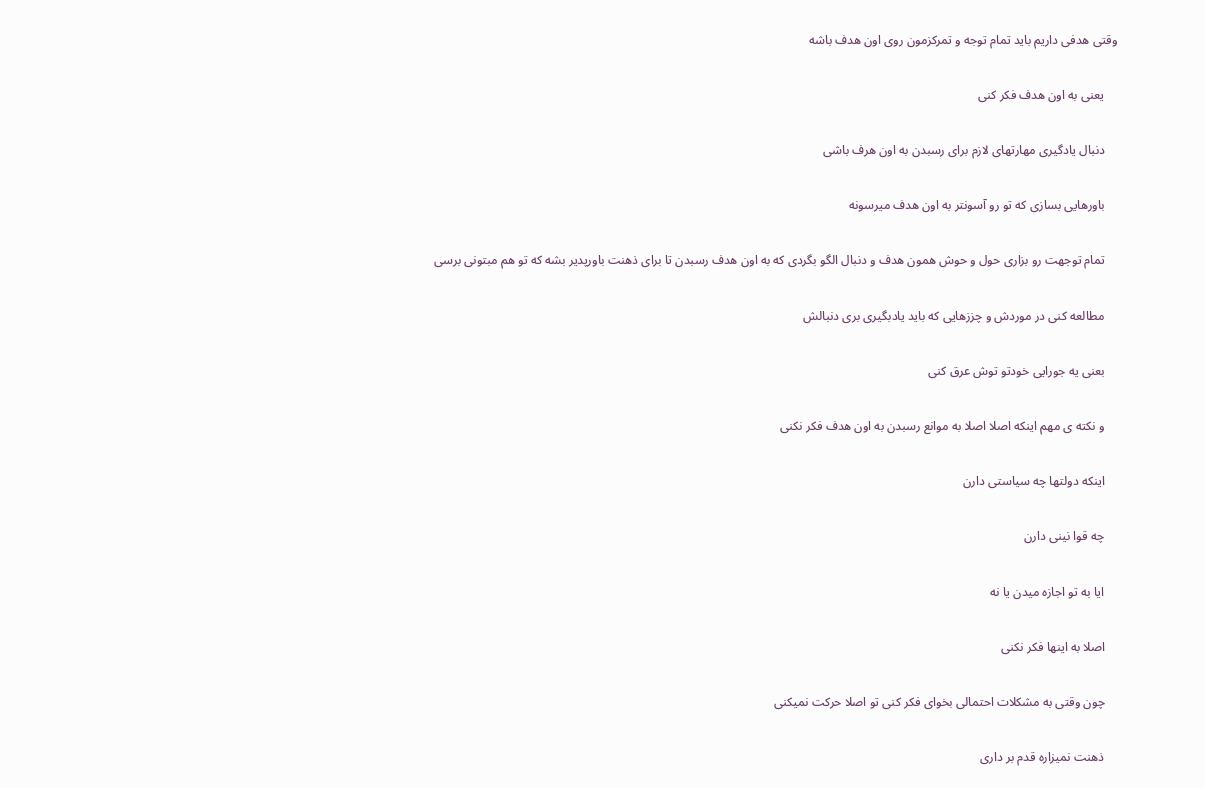وقتی هدفی داریم باید تمام توجه و تمرکزمون روی اون هدف باشه

    یعنی به اون هدف فکر کنی

    دنبال یادگیری مهارتهای لازم برای رسبدن به اون هرف باشی

    باورهایی بسازی که تو رو آسونتر به اون هدف میرسونه

    تمام توجهت رو بزاری حول و حوش همون هدف و دنبال الگو بگردی که به اون هدف رسبدن تا برای ذهنت باورپدیر بشه که تو هم مبتونی برسی

    مطالعه کنی در موردش و چززهایی که باید یادبگیری بری دنبالش

    بعنی یه جورایی خودتو توش عرق کنی

    و نکته ی مهم اینکه اصلا اصلا به موانع رسبدن به اون هدف فکر نکنی

    اینکه دولتها چه سیاستی دارن

    چه قوا نینی دارن

    ایا به تو اجازه میدن یا نه

    اصلا به اینها فکر نکنی

    چون وقتی به مشکلات احتمالی بخوای فکر کنی تو اصلا حرکت نمیکنی

    ذهنت نمیزاره قدم بر داری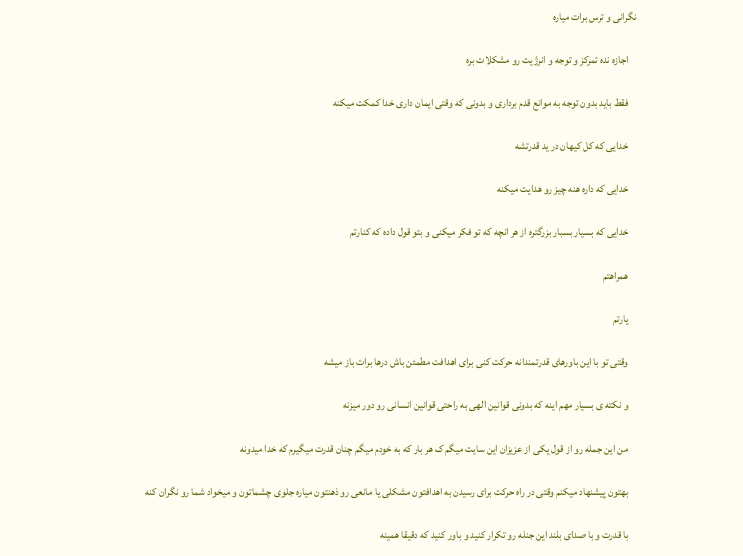نگرانی و ترس برات میاره

    اجازه نده تمرکز و توجه و انرژیت رو مشکلات بره

    فقط باید بدون توجه به موانع قدم برداری و بدونی که وقتی ایمان داری خدا کمکت میکنه

    خدایی که کل کیهان در ید قدرتشه

    خدایی که داره هنه چیز رو هدایت میکنه

    خدایی که بسیار بسبار بزرگتره از هر انچه که تو فکر میکنی و بتو قول داده که کنارتم

    همراهتم

    یارتم

    وقتی تو با این باورهای قدرتمندانه حرکت کنی برای اهدافت مطمئن باش درها برات باز میشه

    و نکته ی بسیار مهم اینه که بدونی قوانین الهی به راحتی قوانین انسانی رو دور میزنه

    من این جمله رو از قول یکی از عزیزان این سایت میگم ک هر بار که به خودم میگم چنان قدرت میگیرم که خدا میدونه

    بهتون پیشنهاد میکنم وقتی در راه حرکت برای رسیدن به اهدافتون مشکلی یا مانعی رو ذهنتون میاره جلوی چشماتون و میخواد شما رو نگران کنه

    با قدرت و با صدای بلند این جنله رو تکرار کنید و باور کنید که دقیقا همینه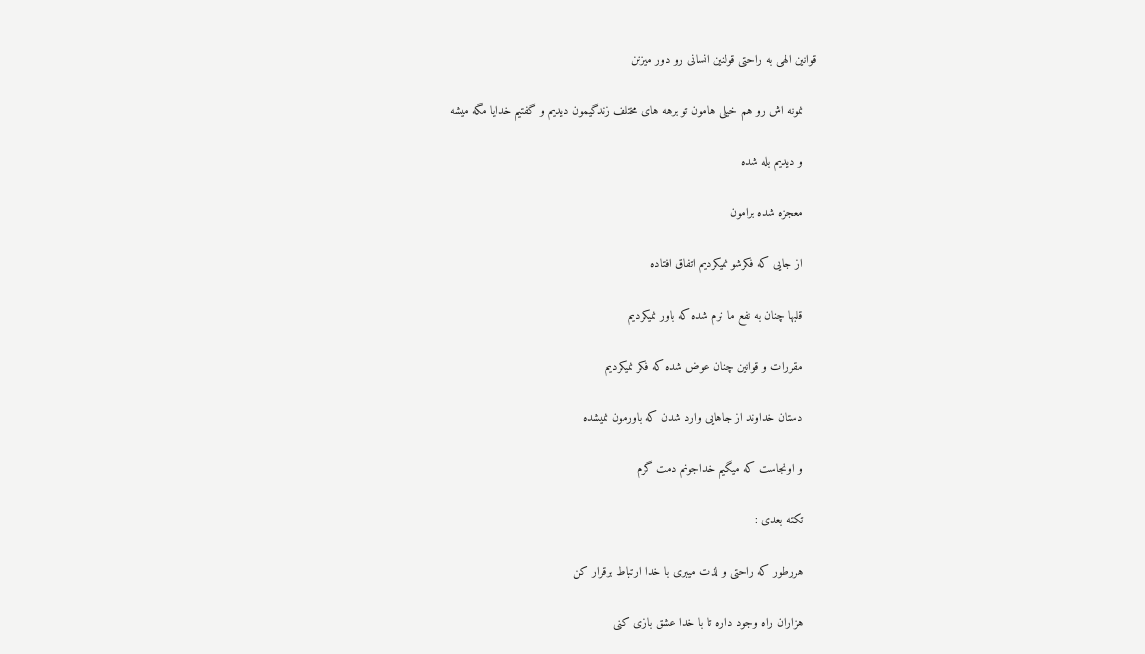قوانین الهی به راحتی قولنین انسانی رو دور میزنن

    نمونه اش رو هم خیلی هامون تو برهه های مختلف زندگیمون دیدیم و گفتیم خدایا مگه میشه

    و دیدیم بله شده

    معجزه شده برامون

    از جایی که فکرشو نمیکردیم اتفاق افتاده

    قلبها چنان به نفع ما نرم شده که باور نمیکردیم

    مقررات و قوانین چنان عوض شده که فکر نمیکردیم

    دستان خداوند از جاهایی وارد شدن که باورمون نمیشده

    و اونجاست که میگیم خداجونم دمت گرم

    تکته بعدی :

    هررطور که راحتی و لذت میبری با خدا ارتباط برقرار کن

    هزاران راه وجود داره تا با خدا عشق بازی کنی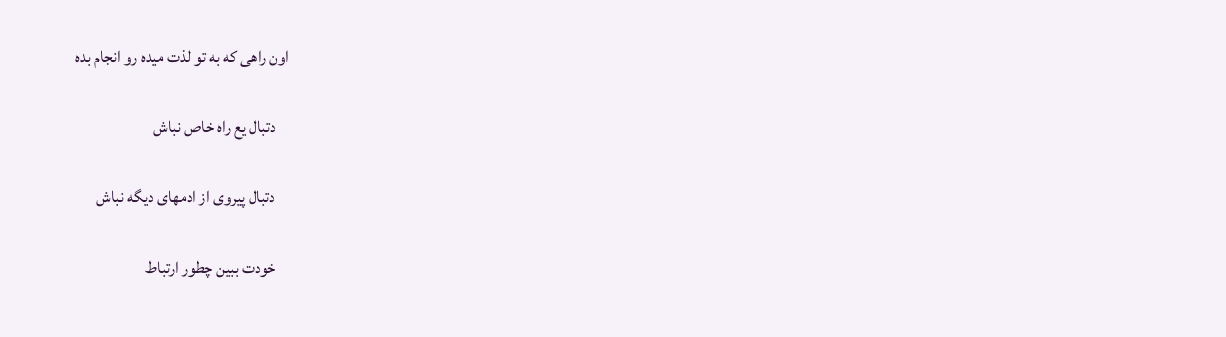اون راهی که به تو لذت میده رو انجام بده

    دتبال یع راه خاص نباش

    دتبال پیروی از ادمهای دیگه نباش

    خودت ببین چطور ارتباط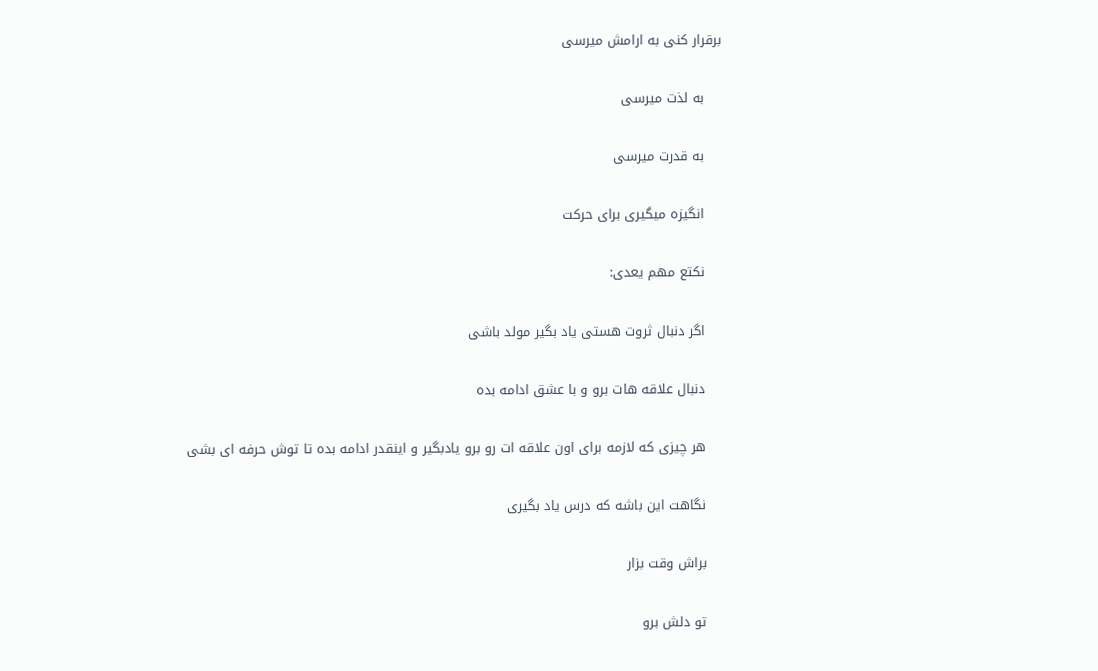برقرار کنی به ارامش میرسی

    به لذت میرسی

    به قدرت میرسی

    انگیزه میگیری برای حرکت

    نکتع مهم یعدی:

    اگر دنبال ثروت هستی یاد بگیر مولد باشی

    دنبال علاقه هات برو و با عشق ادامه بده

    هر چیزی که لازمه برای اون علاقه ات رو برو یادبگیر و اینقدر ادامه بده تا توش حرفه ای بشی

    نگاهت این باشه که درس یاد بگیری

    براش وقت بزار

    تو دلش برو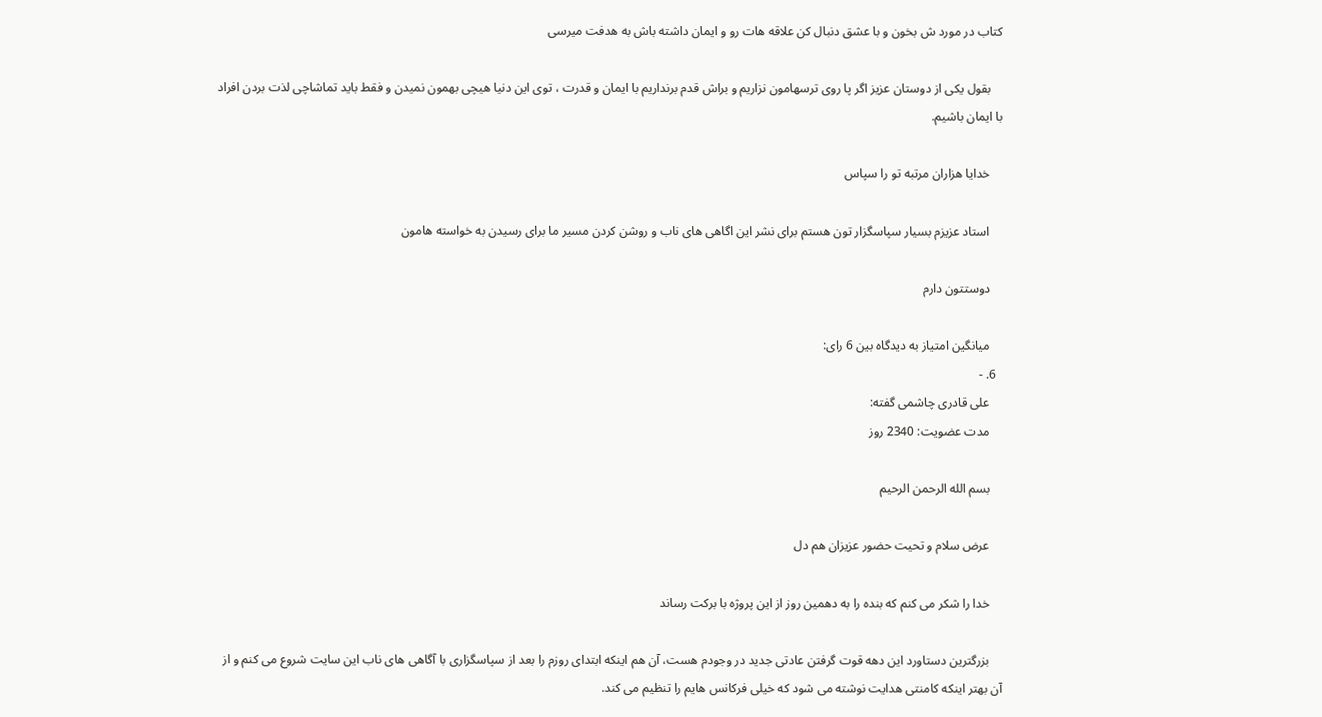کتاب در مورد ش بخون و با عشق دنبال کن علاقه هات رو و ایمان داشته باش به هدفت میرسی

    بقول یکی از دوستان عزیز اگر پا روی ترسهامون نزاریم و براش قدم برنداریم با ایمان و قدرت ، توی این دنیا هیچی بهمون نمیدن و فقط باید تماشاچی لذت بردن افراد با ایمان باشیم.

    خدایا هزاران مرتبه تو را سپاس

    استاد عزیزم بسیار سپاسگزار تون هستم برای نشر این اگاهی های ناب و روشن کردن مسیر ما برای رسیدن به خواسته هامون

    دوستتون دارم

    میانگین امتیاز به دیدگاه بین 6 رای:
  6. -
    علی قادری چاشمی گفته:
    مدت عضویت: 2340 روز

    بسم الله الرحمن الرحیم

    عرض سلام و تحیت حضور عزیزان هم دل

    خدا را شکر می کنم که بنده را به دهمین روز از این پروژه با برکت رساند

    بزرگترین دستاورد این دهه قوت گرفتن عادتی جدید در وجودم هست، آن هم اینکه ابتدای روزم را بعد از سپاسگزاری با آگاهی های ناب این سایت شروع می کنم و از آن بهتر اینکه کامنتی هدایت نوشته می شود که خیلی فرکانس هایم را تنظیم می کند.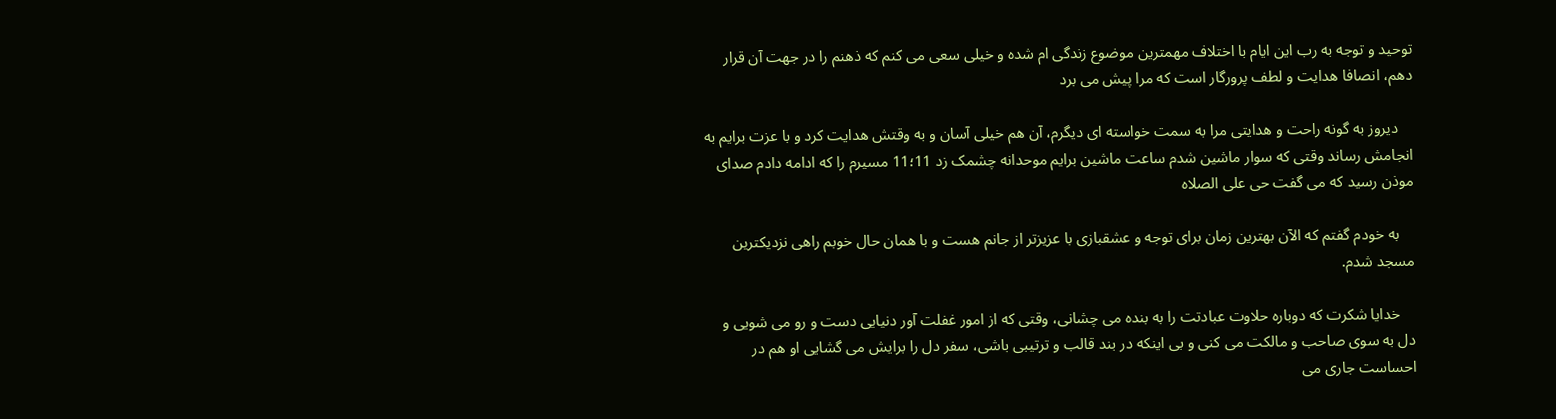توحید و توجه به رب این ایام با اختلاف مهمترین موضوع زندگی ام شده و خیلی سعی می کنم که ذهنم را در جهت آن قرار دهم، انصافا هدایت و لطف پرورگار است که مرا پیش می برد

    دیروز به گونه راحت و هدایتی مرا به سمت خواسته ای دیگرم، آن هم خیلی آسان و به وقتش هدایت کرد و با عزت برایم به انجامش رساند وقتی که سوار ماشین شدم ساعت ماشین برایم موحدانه چشمک زد 11؛11 مسیرم را که ادامه دادم صدای موذن رسید که می گفت حی علی الصلاه

    به خودم گفتم که الآن بهترین زمان برای توجه و عشقبازی با عزیزتر از جانم هست و با همان حال خوبم راهی نزدیکترین مسجد شدم.

    خدایا شکرت که دوباره حلاوت عبادتت را به بنده می چشانی، وقتی که از امور غفلت آور دنیایی دست و رو می شویی و دل به سوی صاحب و مالکت می کنی و بی اینکه در بند قالب و ترتیبی باشی، سفر دل را برایش می گشایی او هم در احساست جاری می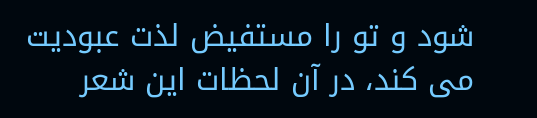شود و تو را مستفیض لذت عبودیت می کند، در آن لحظات این شعر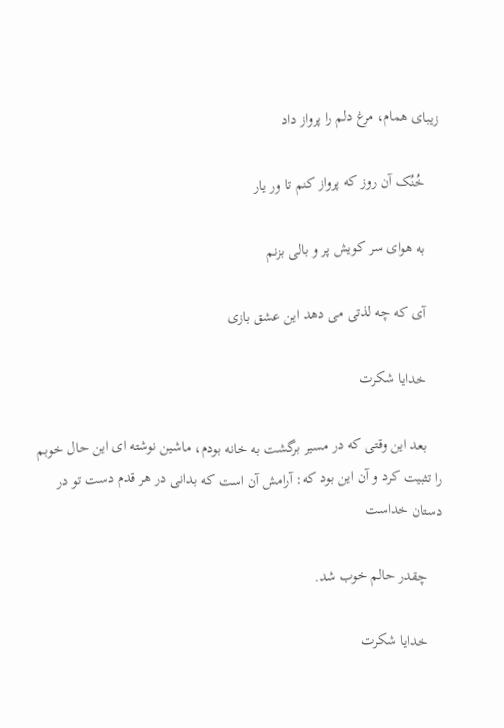زیبای همام، مرغ دلم را پرواز داد

    خُنُک آن روز که پرواز کنم تا ور یار

    به هوای سر کویش پر و بالی بزنم

    آی که چه لذتی می دهد این عشق بازی

    خدایا شکرت

    بعد این وقتی که در مسیر برگشت به خانه بودم، ماشین نوشته ای این حال خوبم را تثبیت کرد و آن این بود که: آرامش آن است که بدانی در هر قدم دست تو در دستان خداست

    چقدر حالم خوب شد.

    خدایا شکرت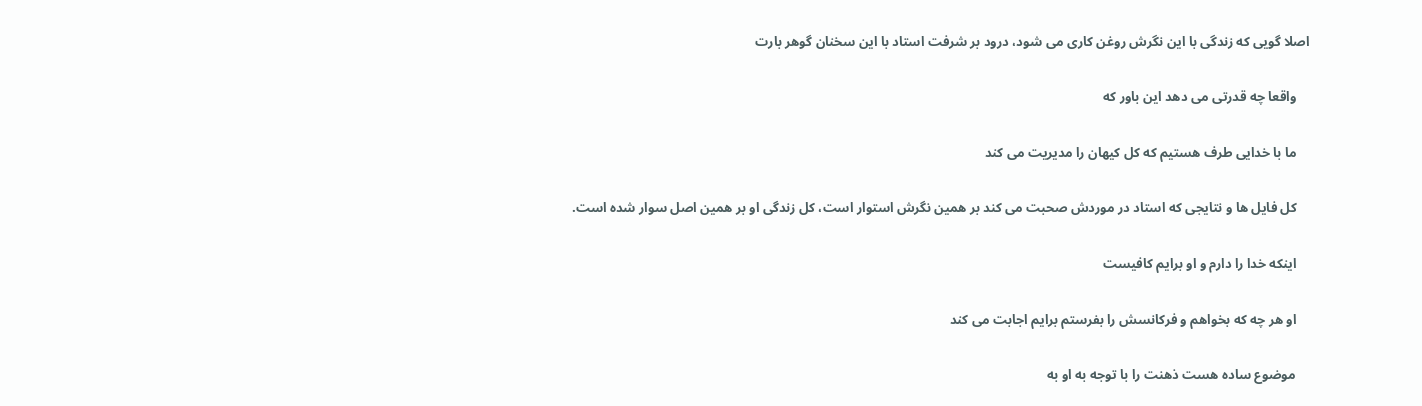اصلا گویی که زندگی با این نگرش روغن کاری می شود، درود بر شرفت استاد با این سخنان گوهر بارت

    واقعا چه قدرتی می دهد این باور که

    ما با خدایی طرف هستیم که کل کیهان را مدیریت می کند

    کل فایل ها و نتایجی که استاد در موردش صحبت می کند بر همین نگرش استوار است، کل زندگی او بر همین اصل سوار شده است.

    اینکه خدا را دارم و او برایم کافیست

    او هر چه که بخواهم و فرکانسش را بفرستم برایم اجابت می کند

    موضوع ساده هست ذهنت را با توجه به او به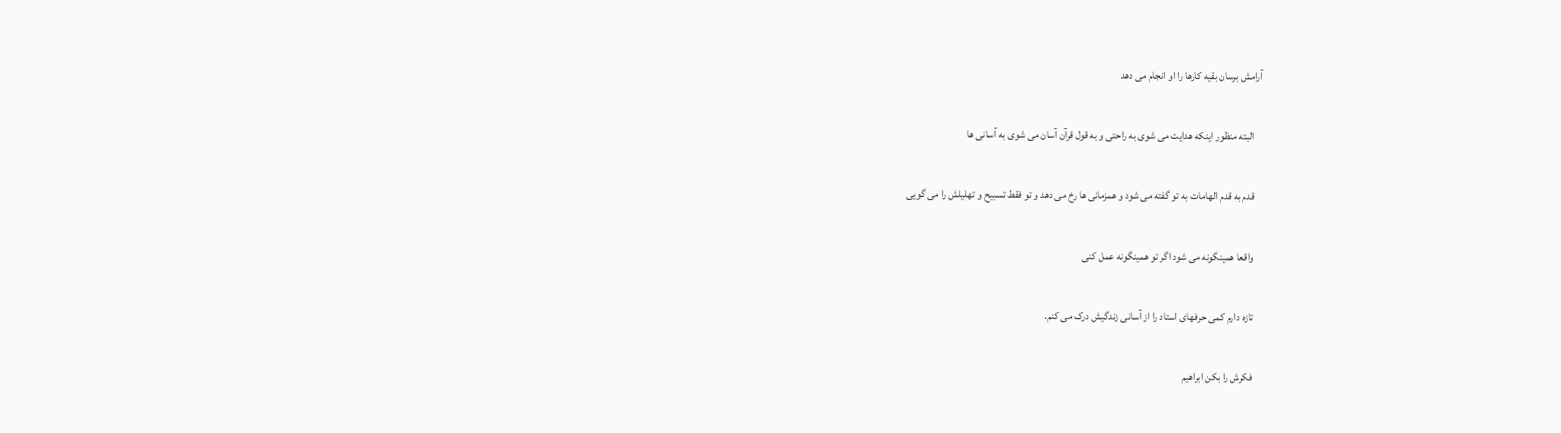آرامش برسان بقیه کارها را او انجام می دهد

    البته منظور اینکه هدایت می شوی به راحتی و به قول قرآن آسان می شوی به آسانی ها

    قدم به قدم الهامات به تو گفته می شود و همزمانی ها رخ می دهد و تو فقط تسبیح و تهلیلش را می گویی

    واقعا همینگونه می شود اگر تو همینگونه عمل کنی

    تازه دارم کمی حرفهای استاد را از آسانی زندگیش درک می کنم.

    فکرش را بکن ابراهیم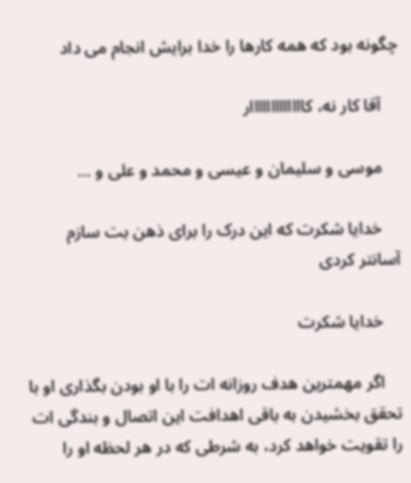چگونه بود که همه کارها را خدا برایش انجام می داد

    آقا کار نه، کااااااااااااار

    موسی و سلیمان و عیسی و محمد و علی و …

    خدایا شکرت که این درک را برای ذهن بت سازم آسانتر کردی

    خدایا شکرت

    اگر مهمترین هدف روزانه ات را با او بودن بگذاری او با تحقق بخشیدن به باقی اهدافت این اتصال و بندگی ات را تقویت خواهد کرد، به شرطی که در هر لحظه او را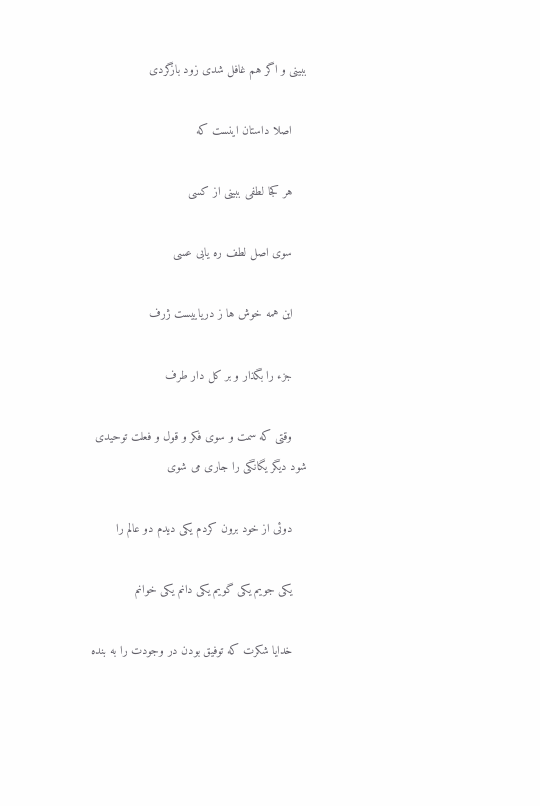ببینی و اگر هم غافل شدی زود بازگردی

    اصلا داستان اینست که

    هر کجا لطفی ببینی از کسی

    سوی اصل لطف ره یابی عسی

    این همه خوش ها ز دریاییست ژرف

    جزء را بگذار و بر کل دار طرف

    وقتی که سمت و سوی فکر و قول و فعلت توحیدی شود دیگر یگانگی را جاری می شوی

    دوئی از خود برون کردم یکی دیدم دو عالم را

    یکی جویم یکی گویم یکی دانم یکی خوانم

    خدایا شکرت که توفیق بودن در وجودت را به بنده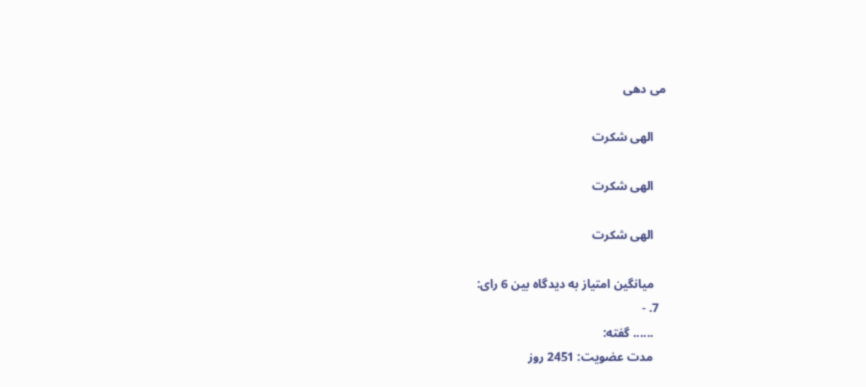می دهی

    الهی شکرت

    الهی شکرت

    الهی شکرت

    میانگین امتیاز به دیدگاه بین 6 رای:
  7. -
    ...... گفته:
    مدت عضویت: 2451 روز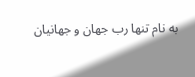به نام تنها رب جهان و جهانیان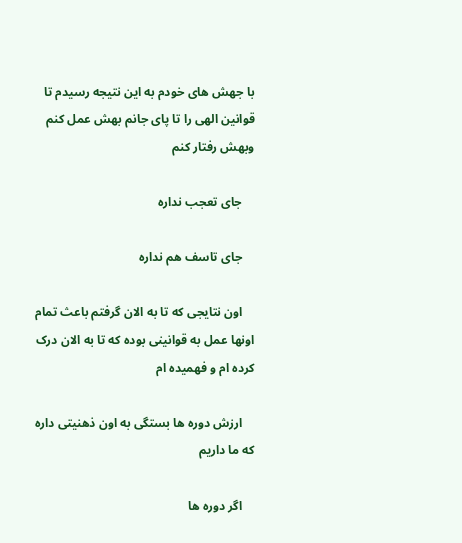با جهش های خودم به این نتیجه رسیدم تا قوانین الهی را تا پای جانم بهش عمل کنم وبهش رفتار کنم

    جای تعجب نداره

    جای تاسف هم نداره

    اون نتایجی که تا به الان گرفتم باعث تمام اونها عمل به قوانینی بوده که تا به الان درک کرده ام و فهمیده ام

    ارزش دوره ها بستگی به اون ذهنیتی داره که ما داریم

    اگر دوره ها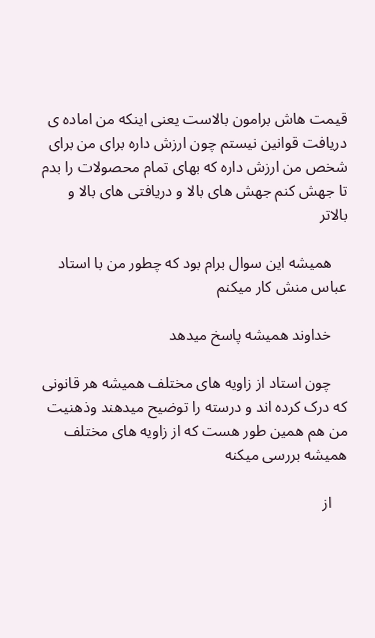قیمت هاش برامون بالاست یعنی اینکه من اماده ی دریافت قوانین نیستم چون ارزش داره برای من برای شخص من ارزش داره که بهای تمام محصولات را بدم تا جهش کنم جهش های بالا و دریافتی های بالا و بالاتر

    همیشه این سوال برام بود که چطور من با استاد عباس منش کار میکنم

    خداوند همیشه پاسخ میدهد

    چون استاد از زاویه های مختلف همیشه هر قانونی که درک کرده اند و درسته را توضیح میدهند وذهنیت من هم همین طور هست که از زاویه های مختلف همیشه بررسی میکنه

    از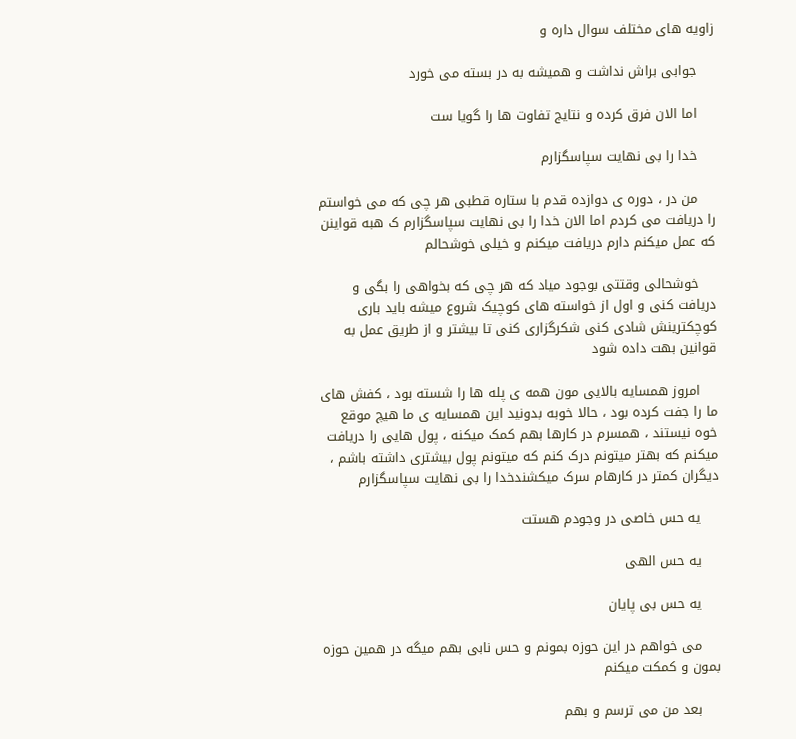زاویه های مختلف سوال داره و

    جوابی براش نداشت و همیشه به در بسته می خورد

    اما الان فرق کرده و نتایج تفاوت ها را گویا ست

    خدا را بی نهایت سپاسگزارم

    من در ، دوره ی دوازده قدم با ستاره قطبی هر چی که می خواستم را دریافت می کردم اما الان خدا را بی نهایت سپاسگزارم ک هبه قواینن که عمل میکنم دارم دریافت میکنم و خیلی خوشحالم

    خوشحالی وقتتی بوجود میاد که هر چی که بخواهی را بگی و دریافت کنی و اول از خواسته های کوچیک شروع میشه باید باری کوچکترینش شادی کنی شکرگزاری کنی تا بیشتر و از طریق عمل به قوانین بهت داده شود

    امروز همسایه بالایی مون همه ی پله ها را شسته بود ، کفش های ما را جفت کرده بود ، حالا خوبه بدونید این همسایه ی ما هیچ موقع خوه نیستند ، همسرم در کارها بهم کمک میکنه ، پول هایی را دریافت میکنم که بهتر میتونم درک کنم که میتونم پول بیشتری داشته باشم ، دیگران کمتر در کارهام سرک میکشندخدا را بی نهایت سپاسگزارم

    یه حس خاصی در وجودم هستت

    یه حس الهی

    یه حس بی پایان

    می خواهم در این حوزه بمونم و حس نابی بهم میگه در همین حوزه بمون و کمکت میکنم

    بعد من می ترسم و بهم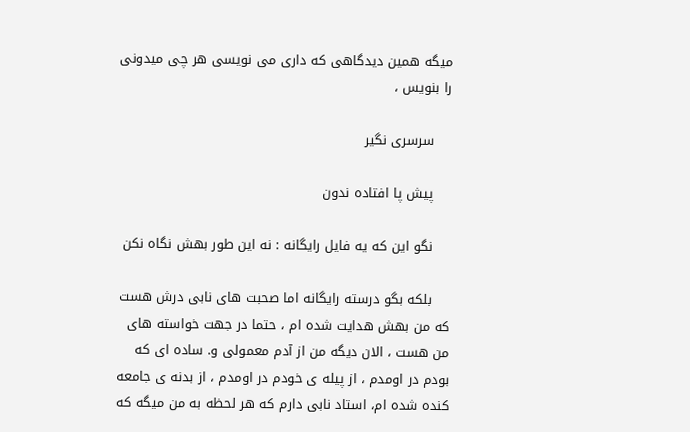میگه همین دیدگاهی که داری می نویسی هر چی میدونی را بنویس ،

    سرسری نگیر

    پیش پا افتاده ندون

    نگو این که یه فایل رایگانه : نه این طور بهش نگاه نکن

    بلکه بگو درسته رایگانه اما صحبت های نابی درش هست که من بهش هدایت شده ام ، حتما در جهت خواسته های من هست ، الان دیگه من از آدم معمولی و. ساده ای که بودم در اومدم ، از پیله ی خودم در اومدم ، از بدنه ی جامعه کنده شده ام، استاد نابی دارم که هر لحظه به من میگه که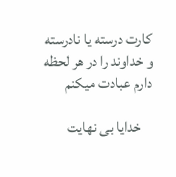کارت درسته یا نادرسته و خداوند را در هر لحظه دارم عبادت میکنم

    خدایا بی نهایت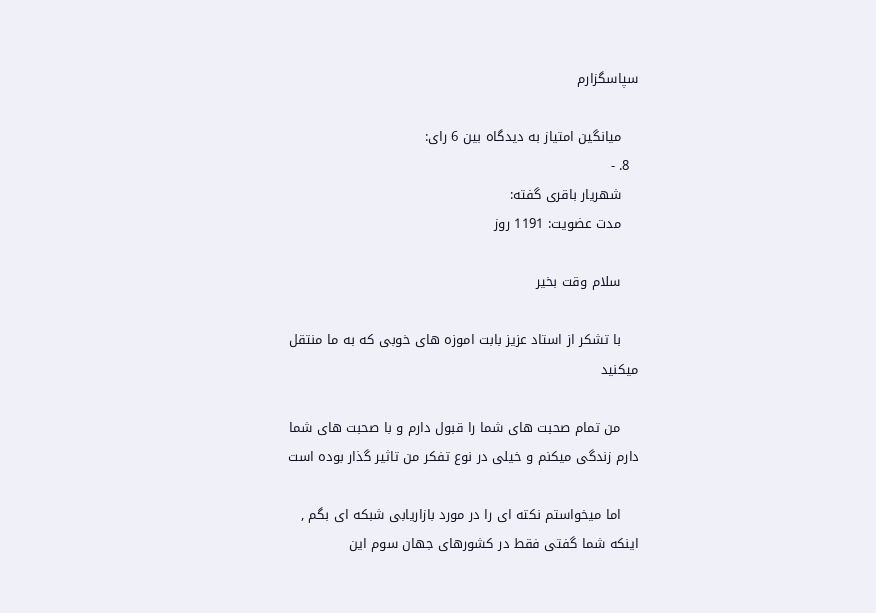سپاسگزارم

    میانگین امتیاز به دیدگاه بین 6 رای:
  8. -
    شهریار باقری گفته:
    مدت عضویت: 1191 روز

    سلام وقت بخیر

    با تشکر از استاد عزیز بابت اموزه های خوبی که به ما منتقل میکنید

    من تمام صحبت های شما را قبول دارم و با صحبت های شما دارم زندگی میکنم و خیلی در نوع تفکر من تاثیر گذار بوده است

    اما میخواستم نکته ای را در مورد بازاریابی شبکه ای بگم , اینکه شما گفتی فقط در کشورهای جهان سوم این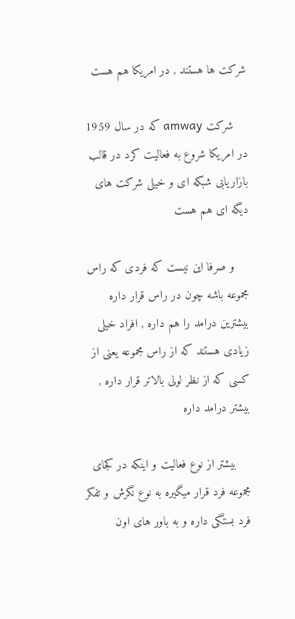شرکت ها هستند , در امریکا هم هست

    شرکت amway که در سال 1959 در امریکا شروع به فعالیت کرد در قالب بازاریابی شبکه ای و خیلی شرکت های دیگه ای هم هست

    و صرفا این نیست که فردی که راس مجموعه باشه چون در راس قرار داره بیشترین درامد را هم داره , افراد خیلی زیادی هستند که از راس مجموعه یعنی از کسی که از نظر لولی بالاتر قرار داره , بیشتر درامد داره

    بیشتر از نوع فعالیت و اینکه در کجای مجموعه فرد قرار میگیره به نوع نگرش و تفکر فرد بستگی داره و به باور های اون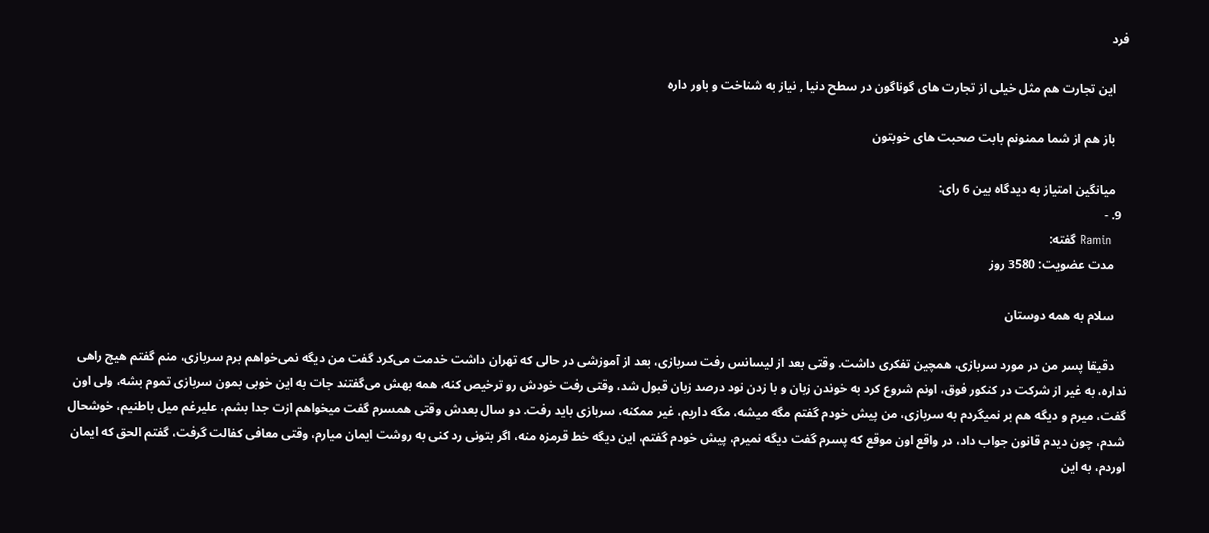فرد

    این تجارت هم مثل خیلی از تجارت های گوناگون در سطح دنیا , نیاز به شناخت و باور داره

    باز هم از شما ممنونم بابت صحبت های خوبتون

    میانگین امتیاز به دیدگاه بین 6 رای:
  9. -
    Ramin گفته:
    مدت عضویت: 3580 روز

    سلام به همه دوستان

    دقیقا پسر من در مورد سربازی، همچین تفکری داشت. وقتی بعد از لیسانس رفت سربازی، بعد از آموزشی در حالی که تهران داشت خدمت می‌کرد گفت من دیگه نمی‌خواهم برم سربازی، منم گفتم هیچ راهی نداره، به غیر از شرکت در کنکور فوق، اونم شروع کرد به خوندن زبان و با زدن نود درصد زبان قبول شد، وقتی رفت خودش رو ترخیص کنه، همه بهش می‌گفتند جات به این خوبی بمون سربازی تموم بشه، ولی اون گفت، میرم و دیگه هم بر نمیگردم به سربازی، من پیش خودم گفتم مگه میشه، مگه داریم، غیر ممکنه، سربازی باید رفت. دو سال بعدش وقتی همسرم گفت میخواهم ازت جدا بشم، علیرغم میل باطنیم، خوشحال شدم، چون دیدم قانون جواب داد، در واقع اون موقع که پسرم گفت دیگه نمیرم، پیش خودم گفتم، این دیگه خط قرمزه منه، اگر بتونی رد کنی به روشت ایمان میارم، وقتی معافی کفالت گرفت، گفتم الحق که ایمان اوردم، به این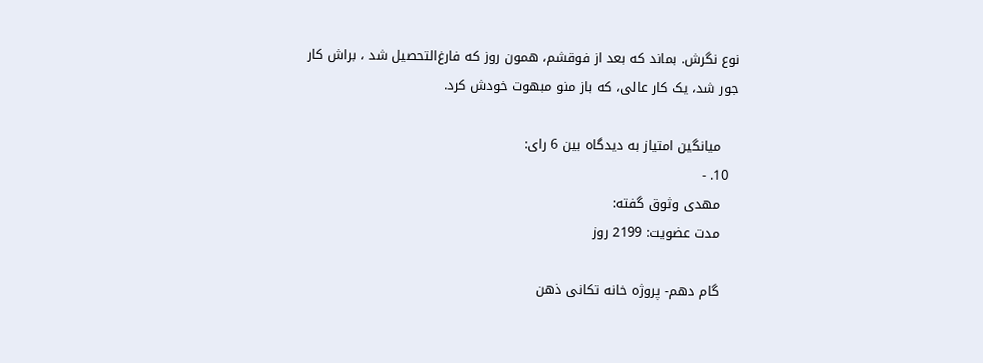نوع نگرش. بماند که بعد از فوقشم، همون روز که فارغ‌التحصیل شد ، براش کار جور شد، یک کار عالی، که باز منو مبهوت خودش کرد.

    میانگین امتیاز به دیدگاه بین 6 رای:
  10. -
    مهدی وثوق گفته:
    مدت عضویت: 2199 روز

    گام دهم- پروژه خانه تکانی ذهن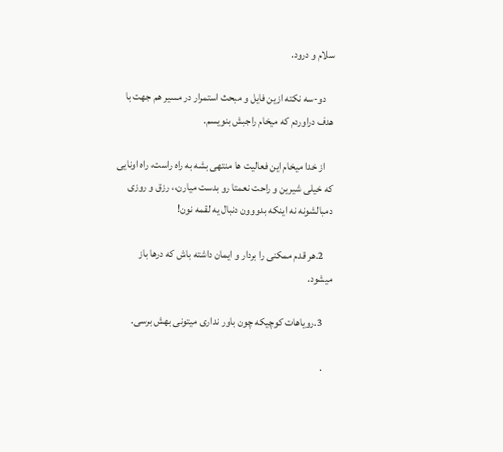سلام و درود.

    دو-سه نکته ازین فایل و مبحث استمرار در مسیر هم جهت با هدف دراوردم که میخام راجبش بنویسم.

    از خدا میخام این فعالیت ها منتهی بشه به راه راست، راه اونایی که خیلی شیرین و راحت نعمتا رو بدست میارن،، رزق و روزی دمبالشونه نه اینکه بدووون دنبال یه لقمه نون!

    2.هر قدم ممکنی را بردار و ایمان داشته باش که درها باز میشود.

    3.رویاهات کوچیکه چون باور نداری میتونی بهش برسی.

    .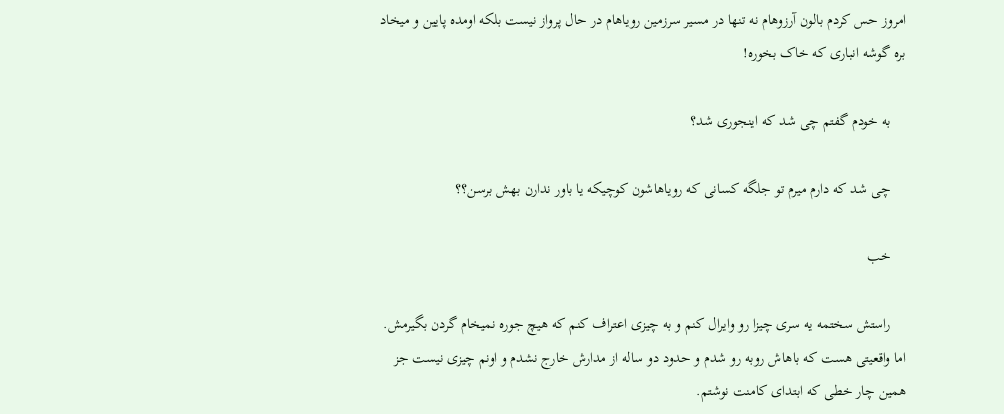امروز حس کردم بالون آرزوهام نه تنها در مسیر سرزمین رویاهام در حال پرواز نیست بلکه اومده پایین و میخاد بره گوشه انباری که خاک بخوره!

    به خودم گفتم چی شد که اینجوری شد؟

    چی شد که دارم میرم تو جلگه کسانی که رویاهاشون کوچیکه یا باور ندارن بهش برسن؟؟

    خب

    راستش سختمه یه سری چیزا رو وایرال کنم و به چیزی اعتراف کنم که هیچ جوره نمیخام گردن بگیرمش. اما واقعیتی هست که باهاش روبه رو شدم و حدود دو ساله از مدارش خارج نشدم و اونم چیزی نیست جز همین چار خطی که ابتدای کامنت نوشتم.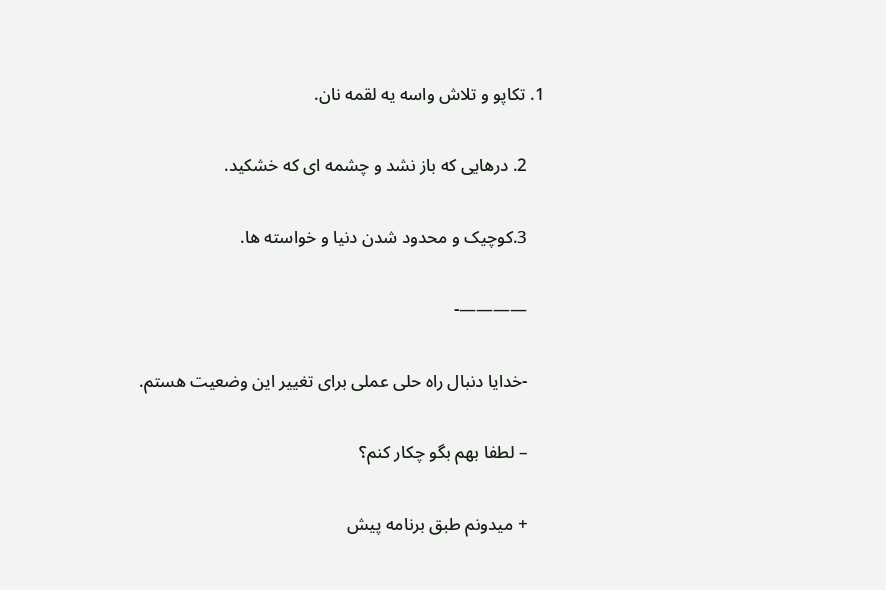1. تکاپو و تلاش واسه یه لقمه نان.

    2. درهایی که باز نشد و چشمه ای که خشکید.

    3.کوچیک و محدود شدن دنیا و خواسته ها.

    ————-

    -خدایا دنبال راه حلی عملی برای تغییر این وضعیت هستم.

    – لطفا بهم بگو چکار کنم؟

    + میدونم طبق برنامه پیش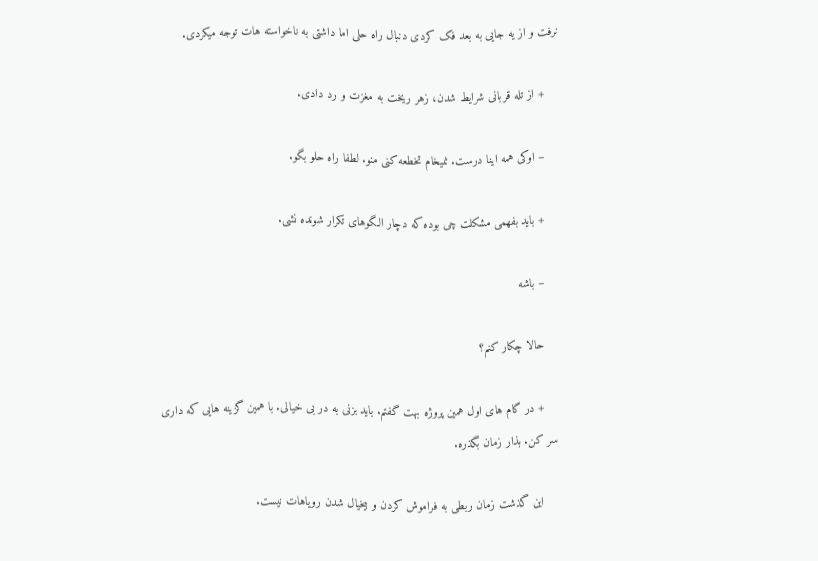نرفت و از یه جایی به بعد فک کردی دنبال راه حلی اما داشتی به ناخواسته هات توجه میکردی.

    + از تله قربانی شرایط شدن، زهر ریخت به مغزت و رد دادی.

    – اوکی همه اینا درست. نمیخام تخطعه کنی منو. لطفا راه حلو بگو.

    + باید بفهمی مشکلت چی بوده که دچار الگوهای تکرار شونده نشی.

    – باشه

    حالا چکار کنم؟

    + در گام های اول همین پروژه بهت گفتم. باید بزنی به در بی خیالی. با همین گزینه هایی که داری سر کن. بذار زمان بگذره.

    این گذشت زمان ربطی به فراموش کردن و بیخیال شدن رویاهات نیست.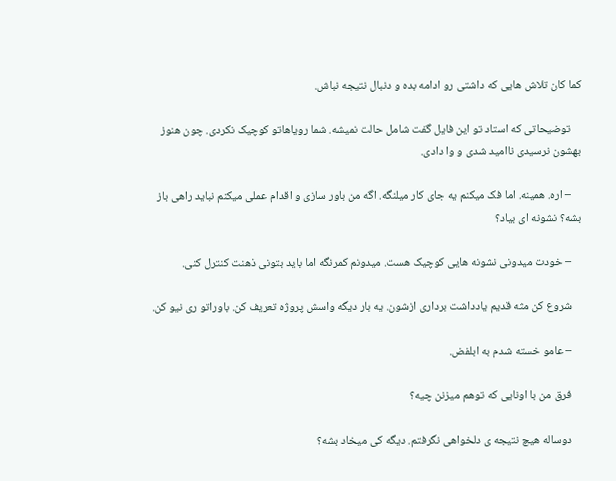کما کان تلاش هایی که داشتی رو ادامه بده و دنبال نتیجه نباش.

    توضیحاتی که استاد تو این فایل گفت شامل حالت نمیشه. شما رویاهاتو کوچیک نکردی. چون هنوز بهشون نرسیدی ناامید شدی و وا دادی.

    – اره. همینه. اما فک میکنم یه جای کار میلنگه. اگه من باور سازی و اقدام عملی میکنم نباید راهی باز بشه؟ نشونه ای بیاد؟

    – خودت میدونی نشونه هایی کوچیک هست. میدونم کمرنگه اما باید بتونی ذهنت کنترل کنی.

    شروع کن مثه قدیم یادداشت برداری ازشون. یه بار دیگه واسش پروژه تعریف کن. باوراتو ری نیو کن.

    – عامو خسته شدم به ابلفض.

    فرق من با اونایی که توهم میزنن چیه؟

    دوساله هیچ نتیجه ی دلخواهی نگرفتم. دیگه کی میخاد بشه؟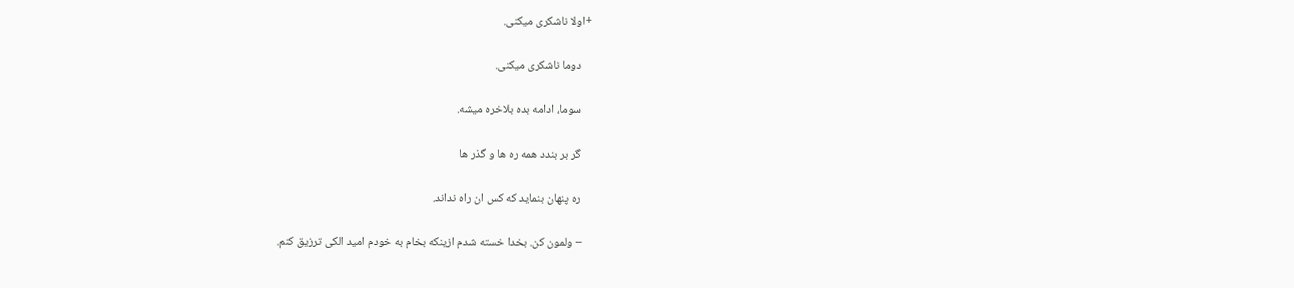+اولا ناشکری میکنی.

    دوما ناشکری میکنی.

    سوما، ادامه بده بلاخره میشه.

    گر بر بندد همه ره ها و گذر ها

    ره پنهان بنماید که کس ان راه نداند.

    – ولمون کن. بخدا خسته شدم ازینکه بخام به خودم امید الکی ترزیق کنم.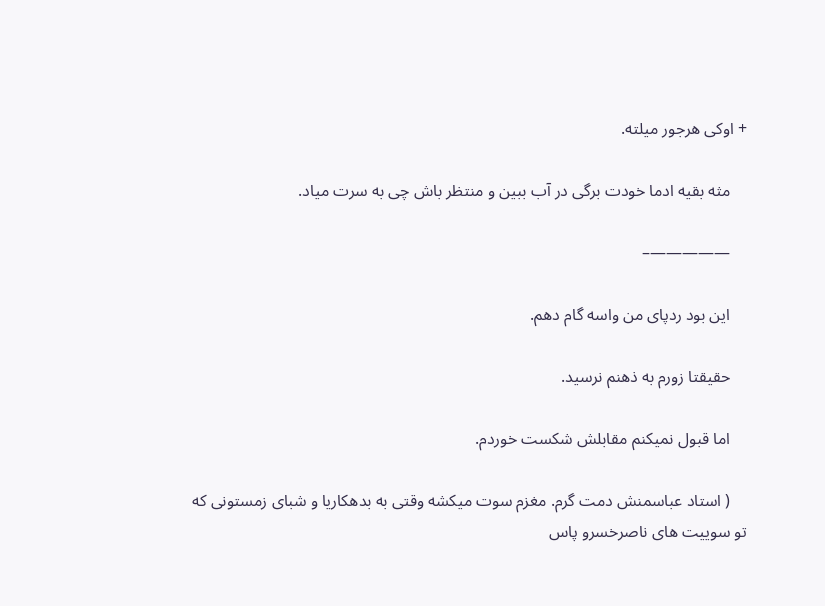+ اوکی هرجور میلته.

    مثه بقیه ادما خودت برگی در آب ببین و منتظر باش چی به سرت میاد.

    —————–

    این بود ردپای من واسه گام دهم.

    حقیقتا زورم به ذهنم نرسید.

    اما قبول نمیکنم مقابلش شکست خوردم.

    ( استاد عباسمنش دمت گرم. مغزم سوت میکشه وقتی به بدهکاریا و شبای زمستونی که تو سوییت های ناصرخسرو پاس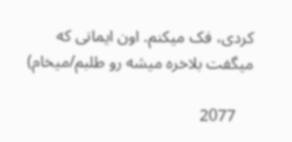کردی، فک میکنم. اون ایمانی که میگفت بلاخره میشه رو طلبم/میخام)

    2077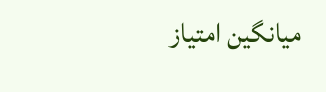میانگین امتیاز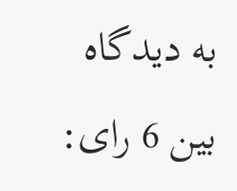به دیدگاه بین 6 رای: